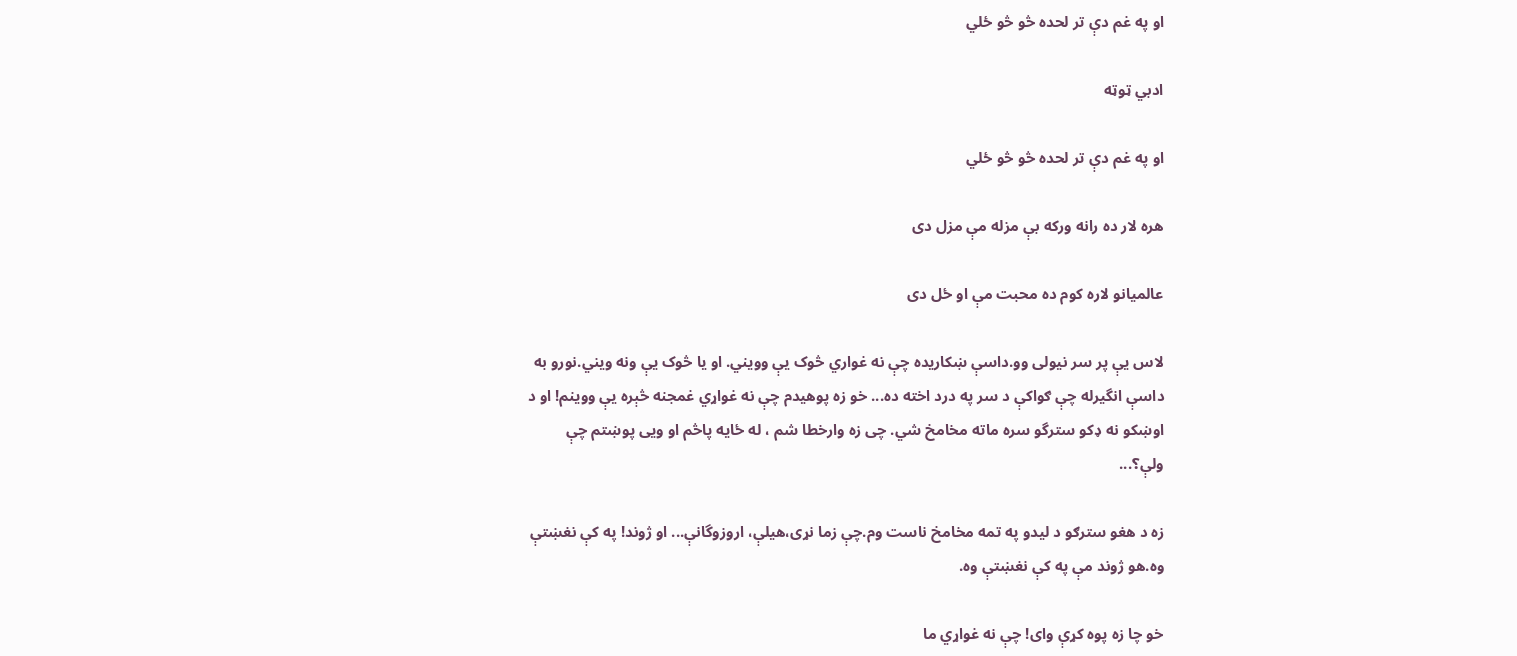او په غم دې تر لحده څو څو ځلي

ادبي ټوټه

او په غم دې تر لحده څو څو ځلي

هره لار ده رانه ورکه بې مزله مې مزل دی

عالمیانو لاره کوم ده محبت مې او ځل دی

لاس یې پر سر نیولی وو.داسې ښکاریده چې نه غواري څوک یې وویني. او یا څوک یې ونه ویني.نورو به داسې انگیرله چې ګواکې د سر په درد اخته ده... خو زه پوهیدم چې نه غواړي غمجنه څېره یې ووینم! او د اوښکو نه ډکو سترگو سره ماته مخامخ شي. چی زه وارخطا شم ، له ځایه پاڅم او ویی پوښتم چې ولې؟...

زه د هغو سترګو د لیدو په تمه مخامخ ناست وم.چې زما نړی،هیلې، اروزوگانې... او ژوند! په کې نغښتې وه.هو ژوند مې په کې نغښتې وه.

خو چا زه پوه کړې وای! چې نه غواړي ما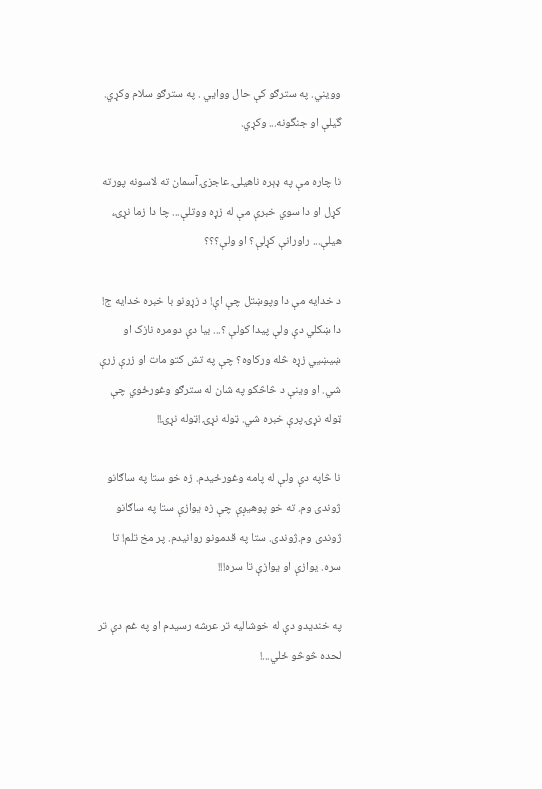وویني. په سترګو کې حال ووایي . په سترګو سلام وکړي. گیلې او جنگونه... وکړي.

نا چاره مې په ډېره ناهیلۍ عاجزۍ آسمان ته لاسونه پورته کړل او دا سوي خبرې مې له زړه ووتلې... چا دا زما نړۍ، هیلې... راورانې کړلې؟ او ولې؟؟؟

د خدایه مې دا وپوښتل چې اې! د زړونو با خبره خدایه ج! دا ښکلي دې ولې پیدا کولې ؟... بیا دې دومره نازک او ښیښیي زړه څله ورکاوه؟ چې په تش کتو مات او زرې زرې شي. او وینې د څاڅکو په شان له سترګو وغورځوي چې ټوله نړۍ پرې خبره شي. ټوله نړۍ !ټوله نړۍ!!

نا څاپه دې ولې له پامه وغورځیدم. زه خو ستا په ساګانو ژوندی وم. ته خو پوهیږې چې زه يوازې ستا په ساګانو ژوندی وم.ژوندی. ستا په قدمونو روانیدم. پر مخ تلم! تا سره. یوازې او یوازې تا سره!!!

په خندیدو دې له خوشالیه تر عرشه رسیدم او په غم دې تر لحده څوڅو ځلي...!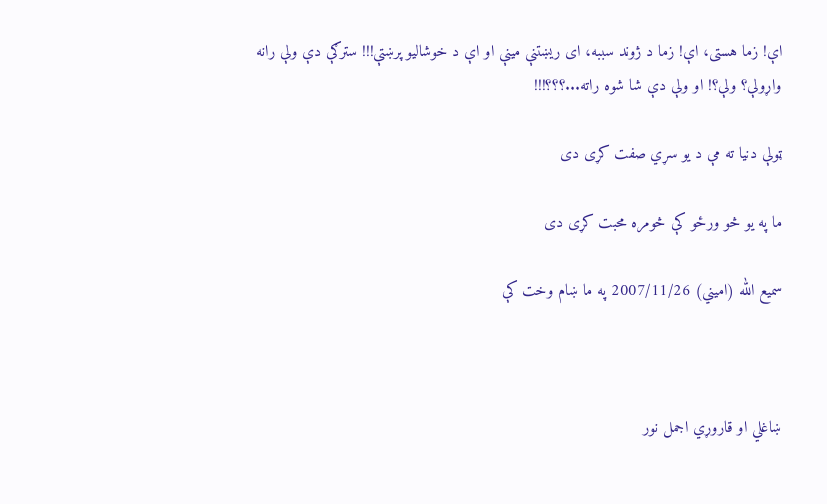اې! زما هستی، اې! زما د ژوند سببه، ای ریښتنې مینې او اې د خوشالیو پرښتې!!! سترګې دې ولې رانه واړولې؟ ولې؟! او ولې دې شا شوه راته...؟؟؟!!!

ټولې دنیا ته مې د یو سړي صفت کړی دی

ما په یو څو ورځو کې څومره محبت کړی دی

سمیع الله (امیني) 2007/11/26 په ما ښام وخت کې



ښاغلي او قاروړي اجمل نور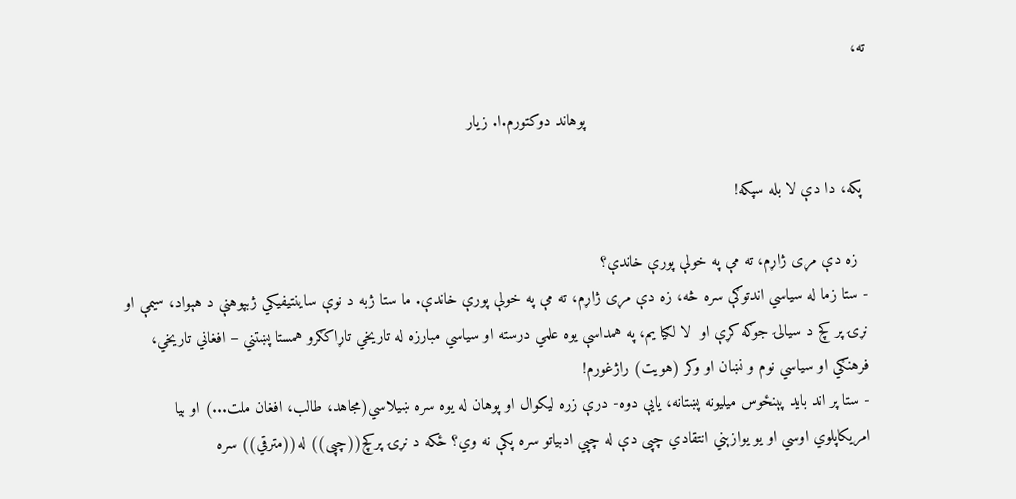ته،

                                                            پوهاند دوکتورم.ا. زيار

 پکه، دا دې لا بله سپکه!

  زه دې مړی ژاړم، ته مې په خولې پورې خاندې؟
- ستا زما له سياسي اندتوګې سره څه، زه دې مړی ژاړم، ته مې په خولې پورې خاندې. ما ستا ژبه د نوې ساينتيفيکي ژبپوهنې د هېواد، سيمې او نړۍ پر کچ د سيالۍ جوګه کړې او  لا لګيا يم، په همداسې يوه علمي درسته او سياسي مبارزه له تاريخي تاړاکګرو همستا پښتني – افغاني تاريخي، فرهنګي او سياسي نوم و نښان او وکر (هويت) راژغورم!
- ستا پر اند بايد پېنځوس ميليونه پښتانه، يايې دوه- درې زره ليکوال او پوهان له يوه سره ښيلاسي(مجاهد، طالب، افغان ملت...) او بيا امريکاپلوي اوسي او يو يوازېني انتقادي چپی دې له چپي ادبياتو سره پکې نه وي؟ ځکه د نړۍ پرکچ((چپی)) له((مترقي)) سره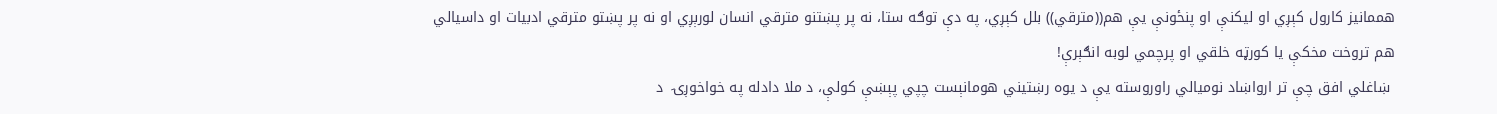هممانيز کارول کېږي او ليکنې او پنځونې يې هم((مترقي)) بلل کېږي، په دې توګه ستا، نه پر پښتنو مترقي انسان لورېږي او نه پر پښتو مترقي ادبيات او داسيالي هم تروخت مخکې يا کورټه خلقي او پرچمي لوبه انګېرې!
 ښاغلي افق چې تر ارواښاد نوميالي راوروسته يې د يوه رښتيني هومانېست چپي پېښې کولې، د ملا دادله په خواخوږۍ  د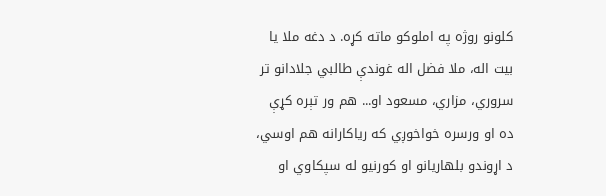کلونو روژه په املوکو ماته کړه. د دغه ملا يا بيت اله، ملا فضل اله غوندې طالبي جلادانو تر سروري، مزاري، مسعود او... هم ور تېره کړې ده او ورسره خواخوږي که رياکارانه هم اوسي، د اړوندو بلهاريانو او کورنيو له سپکاوي او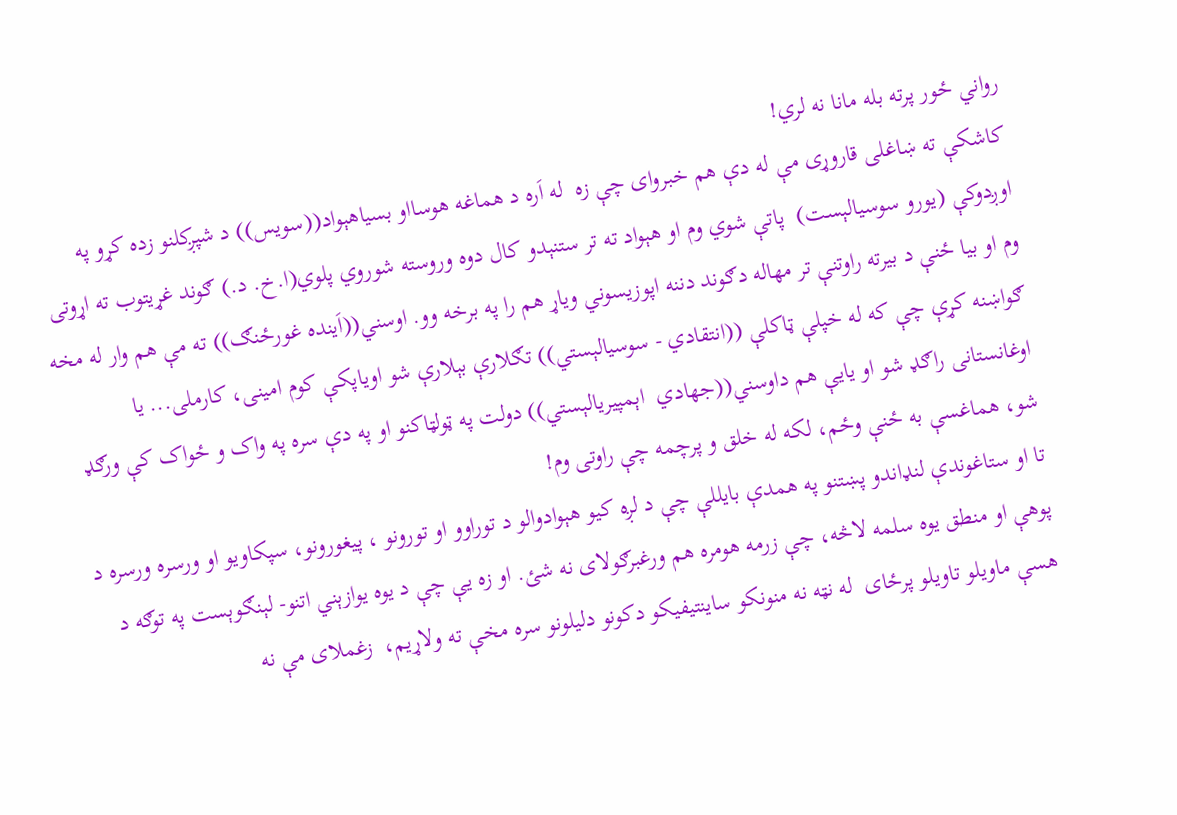رواني ځور پرته بله مانا نه لري!
کاشکې ته ښاغلی قاروړی مې له دې هم خبروای چې زه  له اَره د هماغه هوسااو بسياهېواد((سويس)) د شپږکلنو زده کړو په اوږدوکې (يورو سوسيالېست)  پاتې شوي وم او هېواد ته تر ستنېدو کال دوه وروسته شوروي پلوي(ا.خ. د.) ګوند غړيتوب ته اړوتی وم او بيا ځنې د بيرته راوتنې تر مهاله دګوند دننه اپوزيسوني وياړ هم را په برخه وو. اوسني((اَينده غورځنګ)) ته مې هم وار له مخه ګواښنه کړې چې که له خپلې ټاکلې ((انتقادي - سوسيالېستي)) تګلارې بېلارې شو اوياپکې کوم امينی، کارملی... يا اوغانستانی راګډ شو او يايې هم داوسني((جهادي  اېمپيريالېستي)) دولت په ټولټاکنو او په دې سره په واک و ځواک کې ورګډ شو، هماغسې به ځنې وځم، لکه له خلق و پرچمه چې راوتی وم!
تا او ستاغوندې لنډاندو پښتنو په همدې بايللې چې د لږه کيو هېوادوالو د توراوو او تورونو ، پيغورونو، سپکاويو او ورسره ورسره د پوهې او منطق يوه سلمه لاڅه، چې زرمه هومره هم ورغبرګولای نه شئ. او زه يې چې د يوه يوازېني اتنو- لېنګوېست په توګه د هسې ماويلو تاويلو پرځای  له نټه نه منونکو ساينتيفيکو دکونو دليلونو سره مخې ته ولاړيم،  زغملای مې نه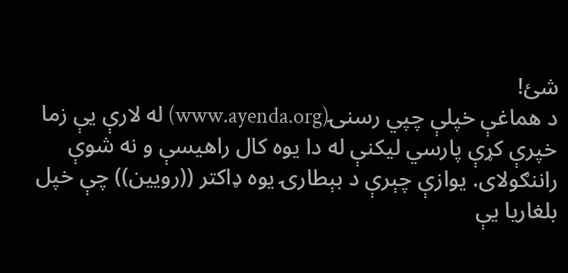شئ!
د هماغې خپلې چپي رسنۍ(www.ayenda.org) له لارې يې زما خپرې کړې پارسي ليکنې له دا يوه کال راهيسې و نه شوې راننګولای. يوازې چېرې د بېطارۍ يوه ډاکتر ((رويين)) چې خپل بلغاريا يې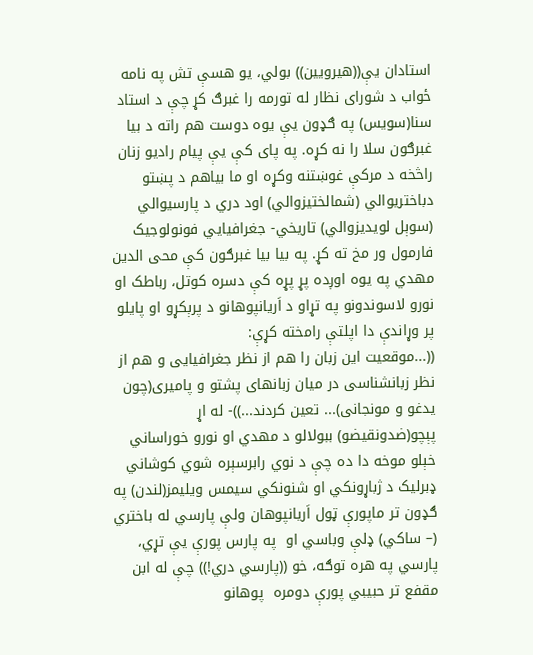استادان يې((هيرويين)) بولي، يو هسې تش په نامه ځواب د شورای نظار له تورمه را غبرګ کړ چې د استاد سنا(سويس) په ګډون يې يوه دوست هم راته د بيا غبرګون سلا را نه کړه. په پای کې يې پيام راديو زنان راڅخه د مرکې غوښتنه وکړه او ما بياهم د پښتو دباختريوالي (شمالختيزوالي) اود دري د پارسيوالي (سوېل لويديزوالي) تاريخي- جغرافيايي فونولوجيک فارمول ور مخ ته کړ. په بيا بيا غبرګون کې محی الدين مهدي په يوه اوږده پړ پړه کې دسره کوتل، رباطک او نورو لاسوندونو په تړاو د اَريانپوهانو د پرېکړو او پايلو پر وړاندې دا اپلتې رامخته کړې:
((...موقعيت اين زبان را هم از نظر جغرافيايی و هم از نظر زبانشناسی در ميان زبانهای پشتو و پاميری(چون يدغو و مونجانی)... تعين کردند...))- له اړ پېچو(ضدونقيضو) ببولالو د مهدي او نورو خوراساني خېلو موخه دا ده چې د نوي رابرسېره شوي کوشاني ډبرليک د ژباړونکي او شنونکي سيمس ويليمز(لندن) په ګډون تر ماپورې ټول اَريانپوهان ولې پارسي له باختري (– ساکي) ډلې وباسي او  په پارس پورې يې تړي، پارسي په هره توګه، خو ((پارسي دري!)) چې له ابن مقفع تر حبيبي پورې دومره  پوهانو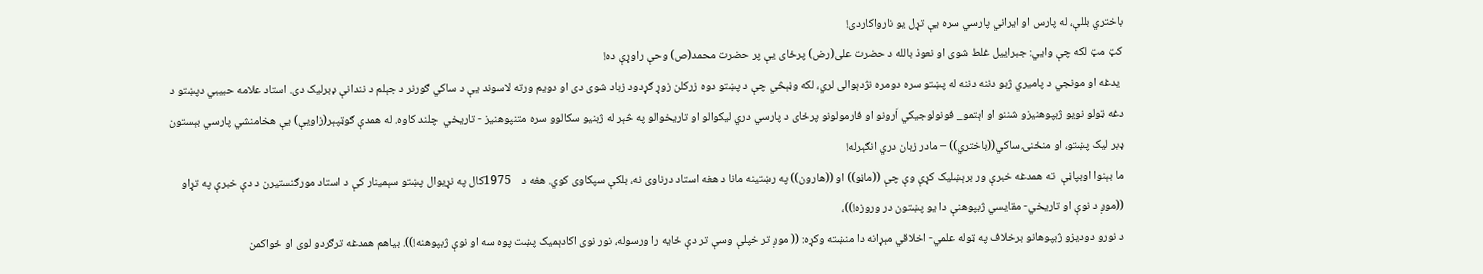باختري بللې، له پارس او ايراني پارسي سره يې تړل يو نارواکاردی!
کټ مټ لکه چې وايي: جبراييل غلط شوی او نعوذ بالله د حضرت علی(رض) پرځای يې پر حضرت محمد(ص) وحې راوړې ده!
 يدغه او مونجي د پاميري ژبو دننه دننه له پښتو سره دومره نژدېوالی لري، لکه وڼېڅي چې د پښتو دوه زرکلن زوړ ګړدود زباد شوی دی او دويم ورته لاسوند يې د ساکي ګورنر د جېلم د نندانې ډبرليک دی. استاد علامه حبيبي دپښتو د دغه ټولو نويو ژبپوهنيزو شننو او اېتمو_ فونولوجيکي اَرونو او فارمولونو پرځای د پارسي دري ليکوالو او تاريخوالو په څېر له ژبنيو سکالوو سره متنپوهنيز - تاريخي  چلند کاوه. له همدې ګوټپېر(زاويې) يې هخامنشي پارسي بېستون ډبر ليک پښتو، او منځنۍ ساکي((باختري)) – مادر زبان دري انګېرله!
ما بېنوا اوبپاڼې  ته همدغه خبرې ور برېښليک کړې وې چې ((ماڼو)) او ((هارون)) په رښتينه مانا د هغه استاد درناوی نه، بلکې سپکاوی کوي. هغه د    1975کال په نړيوال پښتو سېمينار کې د استاد مورګنستيرن د دې خبرې په تړاو ((موږ د نوې او تاريخي- مقايسي ژبپوهنې دا يو پښتون در وروزه!))،
د نورو دوديزو ژبپوهانو برخلاف په ټوله علمي- اخلاقي مېړانه دا منښته وکړه: (( موږ تر خپلې وسې تر دې ځايه را ورسوله، نور نوی اکادېميک پښت پوه سه او نوې ژبپوهنه!)). بياهم همدغه ترګردو لوی او ځواکمن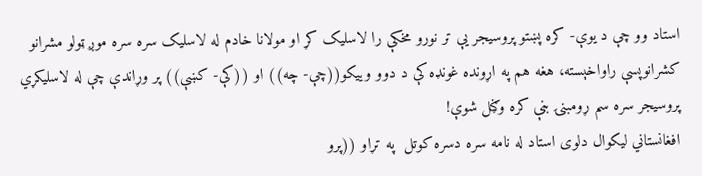استاد وو چې د يوې- کره پښتو پروسيجر يې تر نورو مخکې را لاسليک کړ او مولانا خادم له لاسليک سره سره موږ ټولو مشرانو کشرانوپسې راواخېسته، هغه هم په اړونده غونډه کې د دوو وييکو((چې- چه)) او ((کې- کښې)) پر وړاندې چې له لاسليکړي پروسيجر سره سم ړومبنۍ بڼې کره وګڼل شوې!
افغانستاني ليکوال دلوی استاد له نامه سره دسره کوتل  په تړاو ((پرو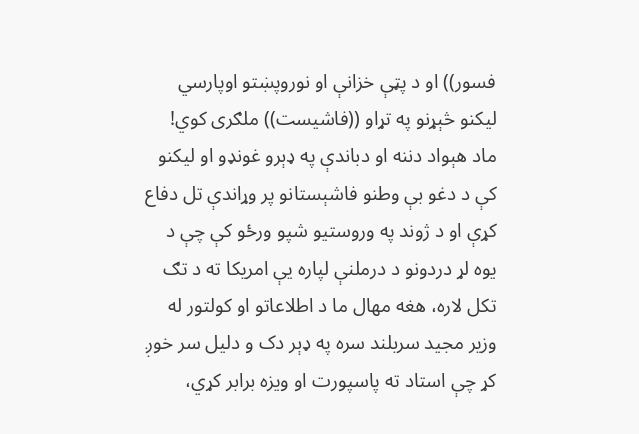فسور)) او د پټې خزانې او نوروپښتو اوپارسي ليکنو څېړنو په تړاو ((فاشيست)) ملګری کوي!
ماد هېواد دننه او دباندې په ډېرو غونډو او ليکنو کې د دغو بې وطنو فاشېستانو پر وړاندې تل دفاع کړې او د ژوند په وروستيو شپو ورځو کې چې د يوه لړ دردونو د درملنې لپاره يې امريکا ته د تګ تکل لاره، هغه مهال ما د اطلاعاتو او کولتور له وزير مجيد سربلند سره په ډېر دک و دليل سر خوږ  کړ چې استاد ته پاسپورت او ويزه برابر کړي،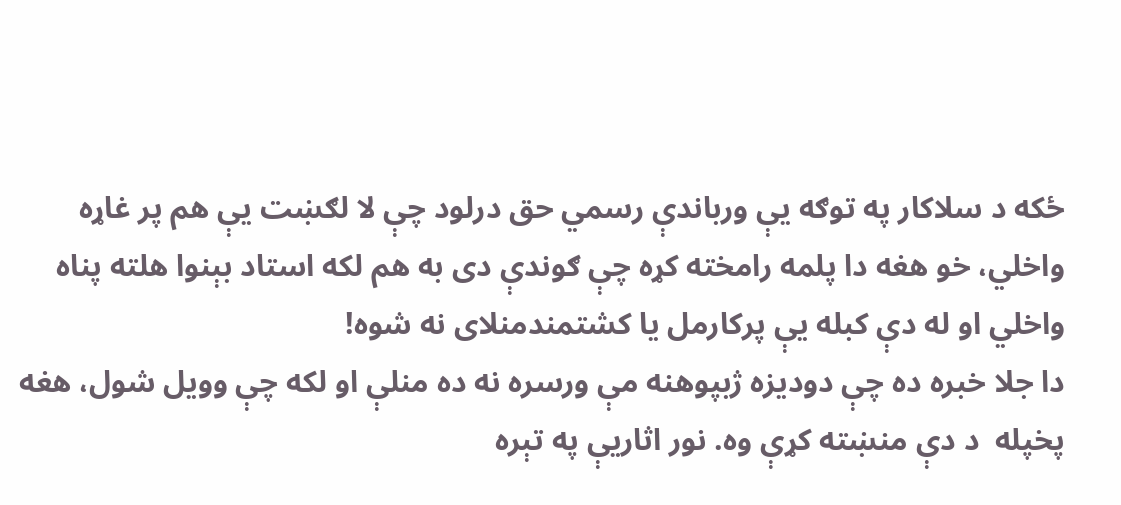ځکه د سلاکار په توګه يې ورباندې رسمي حق درلود چې لا لګښت يې هم پر غاړه واخلي، خو هغه دا پلمه رامخته کړه چې ګوندې دی به هم لکه استاد بېنوا هلته پناه واخلي او له دې کبله يې پرکارمل يا کشتمندمنلای نه شوه!
دا جلا خبره ده چې دوديزه ژبپوهنه مې ورسره نه ده منلې او لکه چې وويل شول، هغه پخپله  د دې منښته کړې وه. نور اثاريې په تېره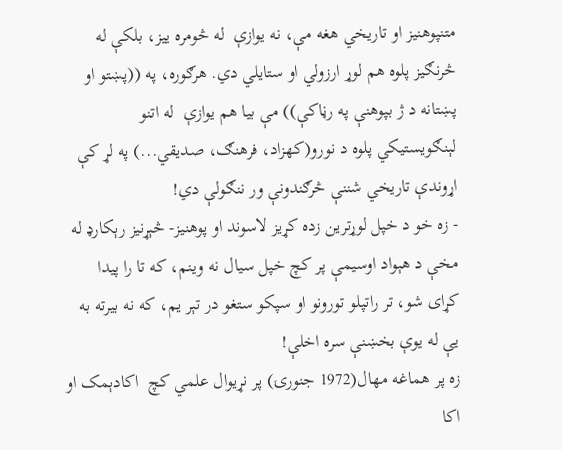متنپوهنيز او تاريخي هغه مې، نه يوازې  له څومره ييز، بلکې له څرنګيز پلوه هم لوړ ارزولي او ستايلي دي. هرګوره، په ((پښتو او پښتانه د ژ بپوهنې په رڼاکې)) مې بيا هم يوازې  له اتنو لېنګويستيکي پلوه د نورو(کهزاد، فرهنګ، صديقي...) په لړ کې اړوندې تاريخي شننې څرګندونې ور ننګولې دي!
- زه خو د خپل لوړترين زده کړيز لاسوند او پوهنيز- څېړنيز رېکارډ له مخې د هېواد اوسيمې پر کچ خپل سيال نه وينم، که تا را پيدا کړای شو، تر راتپلو تورونو او سپکو ستغو در تېر يم، که نه بيرته به يې له يوې بخښنې سره اخلې!
زه پر هماغه مهال(1972 جنورۍ) پر نړيوال علمي کچ  اکادېمک او اکا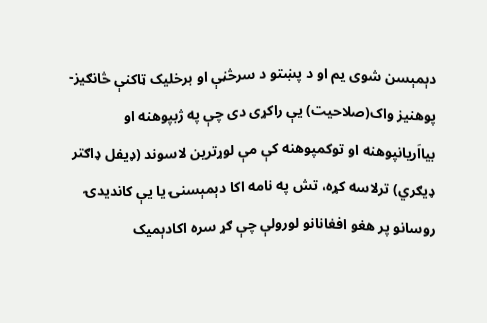دېمېسن شوی يم او د پښتو د سرڅڼې او برخليک ټاکنې څانګيز- پوهنيز واک(صلاحيت) يې راکړی دی چې په ژبپوهنه او بيااَريانپوهنه او توکمپوهنه کې مې لوړترين لاسوند (ډيفل ډاګتر ډيګري) ترلاسه کړه، تش په نامه اکا دېمېسنۍ يا يې کانديدۍ روسانو پر هغو افغانانو لورولې چې ګړ سره اکادېميک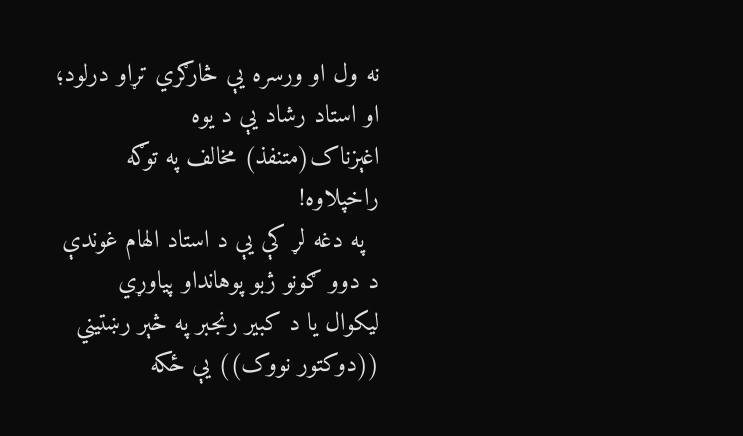نه ول او ورسره يې څارګري تړاو درلود؛ او استاد رشاد يې د يوه اغېزناک(متنفذ) مخالف په توګه راخپلاوه!
  په دغه لړ کې يې د استاد الهام غوندې د دوو ګونو ژبو پوهانداو پياوړي  ليکوال يا د کبير رنجبر په څېر رښتيني ((دوکتور نووک)) يې ځکه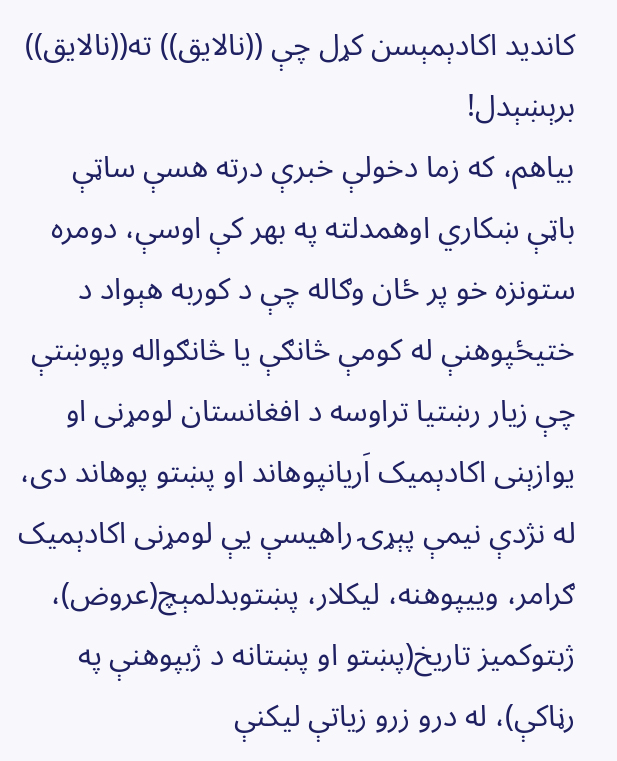کانديد اکادېمېسن کړل چې ((نالايق)) ته((نالايق)) برېښېدل!
بياهم، که زما دخولې خبرې درته هسې ساټې باټې ښکاري اوهمدلته په بهر کې اوسې، دومره ستونزه خو پر ځان وګاله چې د کوربه هېواد د ختيځپوهنې له کومې څانګې يا څانګواله وپوښتې چې زيار رښتيا تراوسه د افغانستان لومړنی او يوازېنی اکادېميک اَريانپوهاند او پښتو پوهاند دی، له نژدې نيمې پېړۍ راهيسې يې لومړنی اکادېميک ګرامر، وييپوهنه، ليکلار، پښتوبدلمېچ(عروض)، ژبتوکميز تاريخ(پښتو او پښتانه د ژبپوهنې په رڼاکې)، له درو زرو زياتې ليکنې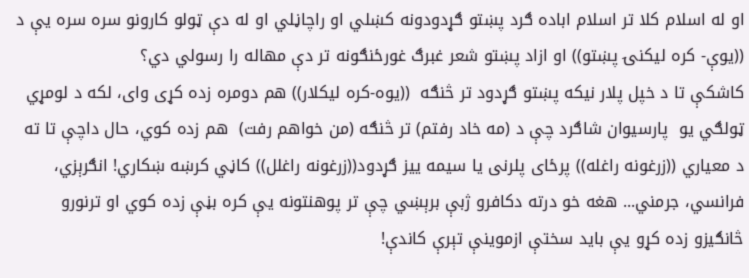او له اسلام کلا تر اسلام اباده ګرد پښتو ګړدودونه کښلي او راچاڼلي او له دې ټولو کارونو سره سره يې د ((يوې- کره ليکنۍ پښتو)) او ازاد پښتو شعر غبرګ غورځنګونه تر دې مهاله را رسولي دي؟
کاشکې تا د خپل پلار نيکه پښتو ګړدود تر څنګه  ((يوه-کره ليکلار)) هم دومره زده کړی وای، لکه د لومړي ټولګي يو  پارسيوان شاګرد چې د (مه خاد رفتم) تر څنګه (من خواهم رفت)  هم زده کوي، حال داچې تا ته د معياري ((زرغونه راغله)) پرځای پلرنی يا سيمه ييز ګړدود((زرغونه راغلل)) کاڼي کرښه ښکاري! انګرېزي، فرانسي، جرمني... هغه خو درته دکافرو ژبې برېښي چې تر پوهنتونه يې کره بڼې زده کوي او ترنورو څانګيزو زده کړو يې بايد سختې ازموينې تېرې کاندې!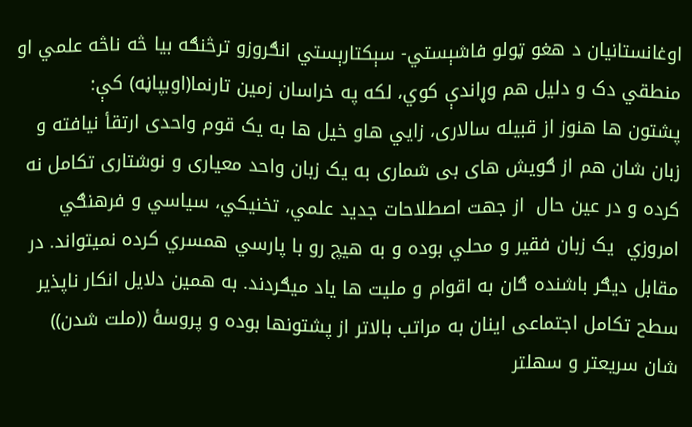اوغانستانيان د هغو ټولو فاشېستي- سېکتارېستي انګروزو ترڅنګه بيا څه ناڅه علمي او منطقي دک و دليل هم وړاندې کوي، لکه په خراسان زمين تارنما(اوبپاڼه) کې:
پشتون ها هنوز از قبيله سالاری، زايي هاو خيل ها به يک قوم واحدی ارتقأ نيافته و زبان شان هم از ګويش های بی شماری به يک زبان واحد معياری و نوشتاری تکامل نه کرده و در عين حال  از جهت اصطلاحات جديد علمي، تخنيکي، سياسي و فرهنګي امروزي  يک زبان فقير و محلي بوده و به هيچ رو با پارسي همسري کرده نميتواند. در مقابل ديګر باشنده ګان به اقوام و مليت ها ياد ميګردند. به همين دلايل انکار ناپذير سطح تکامل اجتماعی اينان به مراتب بالاتر از پشتونها بوده و پروسۀ ((ملت شدن)) شان سريعتر و سهلتر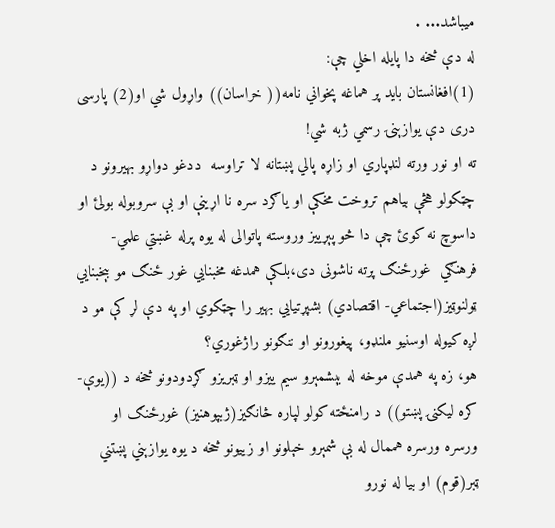ميباشد... .
له دې څخه دا پايله اخلي چې:
(1)افغانستان بايد پر هماغه پخواني نامه(( خراسان)) واړول شي او(2) پارسی دری دې يوازېنۍ رسمي ژبه شي!
ته او نور ورته لنډپاري او زاړه پالي پښتانه لا تراوسه  ددغو دواړو بهيرونو د چټکولو هڅې بياهم تروخت مخکې او ياګرد سره نا اړينې او بې سروبوله بولئ او داسوچ نه کوئ چې دا څو پېړييز وروسته پاتوالی له يوه پرله غښتي علمي- فرهنګي  غورځنګ پرته ناشونی دی،بلکې همدغه مخبنايي غور ځنګ مو بېخبنايي ټولنوټيز(اجتماعي- اقتصادي) بشپړتيايي بهير را چټکوي او په دې لړ کې مو د لږه کيوله اوسنيو ملنډو، پيغورونو او ننګونو راژغوري؟
هو، زه په همدې موخه له بېشمېرو سيم ييزو او ټبريزو ګړدودونو څخه د ((يوې-کره ليکنۍ پښتو)) د رامنځته کولو لپاره څانګيز(ژبپوهنيز) غورځنګ او ورسره ورسره هممال له بې شمېرو خېلونو او زييونو څخه د يوه يوازېني پښتني ټبر(قوم) او بيا له نورو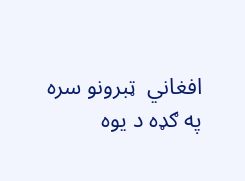افغاني  ټبرونو سره په ګډه د يوه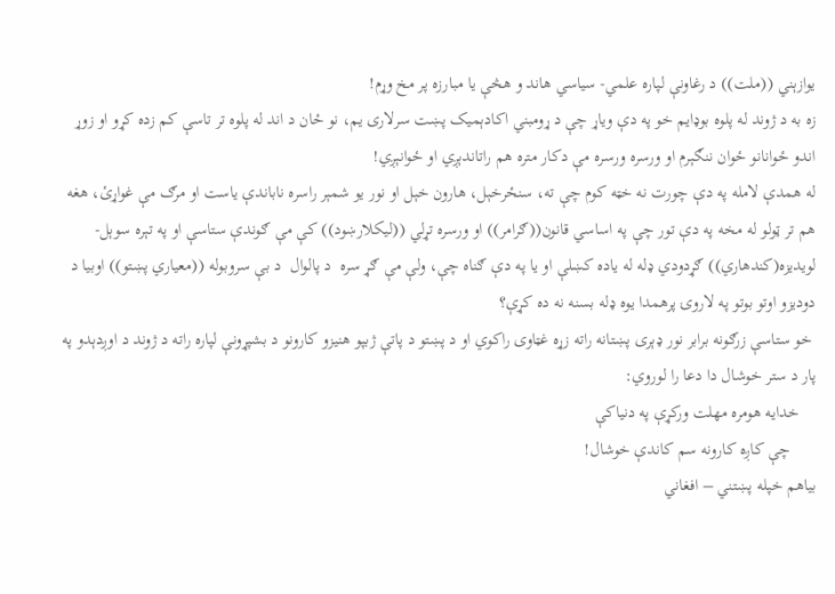يوازېني ((ملت)) د رغاونې لپاره علمي- سياسي هاند و هڅې يا مبارزه پر مخ وړم!
زه به د ژوند له پلوه بوډايم خو په دې وياړ چې د ړومبني اکادېميک پښت سرلاری يم، نو ځان د اند له پلوه تر تاسې کم زده کړو او زوړ اندو ځوانانو ځوان ننګېرم او ورسره ورسره مې دکار متره هم راتاندېږي او ځوانېږي!
له همدې لامله په دې چورت نه خټه کوم چې ته، سنځرخېل، هارون خېل او نور يو شمېر راسره ناباندې ياست او مرګ مې غواړئ، هغه هم تر ټولو له مخه په دې تور چې په اساسي قانون((ګرامر)) او ورسره تړلي ((ليکلارښود)) کې مې ګوندې ستاسې او په تېره سوېل- لويديزه(کندهاري)) ګړدودي ډله له ياده کښلې او يا په دې ګناه چې، ولې مې ګړ سره  د پالوال  د بې سروبوله ((معياري پښتو)) اوبيا د دوديزو اوتو بوتو په لاروۍ پرهمدا يوه ډله بسنه نه ده کړې؟
 خو ستاسې زرګونه برابر نور ډېری پښتانه راته زړه غټاوی راکوي او د پښتو د پاتې ژبپو هنيزو کارونو د بشپړونې لپاره راته د ژوند د اوږدېدو په پار د ستر خوشال دا دعا را لوروي:
    خدايه هومره مهلت ورکړې په دنياکې
      چې کاږه کارونه سم کاندې خوشال!
بياهم خپله پښتني – افغاني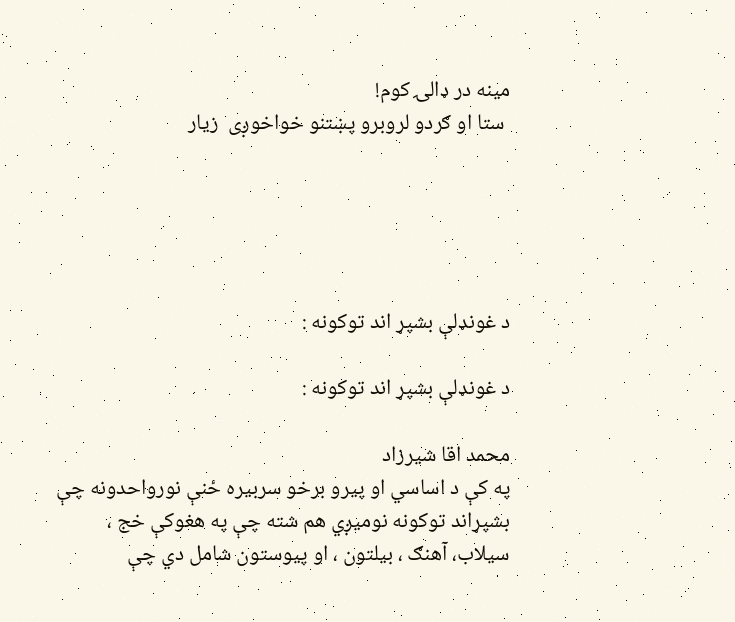مينه در ډالۍ کوم!
 ستا او ګردو لروبرو پښتنو خواخوږی  زيار





د غونډلې بشپړ اند توکونه :

د غونډلې بشپړ اند توکونه :

محمد اقا شيرزاد
په کې د اساسي او پیرو برخو سربیره ځنې نورواحدونه چې بشپړاند توکونه نومیږي هم شته چې په هغوکې خج ، سیلاب، آهنګ ، بیلتون ، او پیوستون شامل دي چې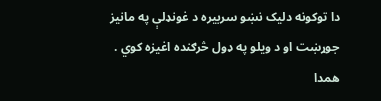دا توکونه دلیک نښو سربیره د غونډلې په مانیز جوړښت او د ویلو په ډول څرګنده اغیزه کوي .
همدا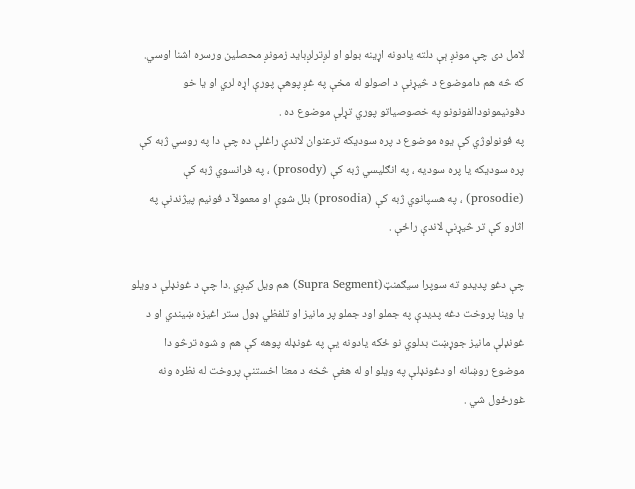لامل دی چې مونږ ېې دلته یادونه اړینه بولو او لږترلږباید زمونږ محصلین ورسره اشنا اوسي.
که څه هم داموضوع د څیړنې د اصولو له مخې په غږ پوهې پورې اړه لري او یا خو دفونیمونودالفونونو په خصوصیاتو پوري تړلې موضوع ده .
په فونولوژي کې یوه موضوع د پره سودیکه ترعنوان لاندې راغلې ده چې دا په روسي ژبه کې پره سودیکه یا پره سودیه ، په انګلیسي ژبه کې (prosody) ، په فرانسوي ژبه کې (prosodie) ، په هسپانوي ژبه کې (prosodia) بلل شوې او معمولآ د فونیم پیژندنې په اثارو کې تر څیړنې لاندې راځې .

چې دغو پدیدو ته سوپرا سیګمنټ(Supra Segment) هم ویل کیږي .دا چې د غونډلې د ویلو یا وینا پروخت دغه پديدې په جملو اود جملو پر مانیز او تلفظي ډول ستر اغیزه ښیندي او د غونډلې مانیز جوړښت بدلوي نو ځکه یادونه یې په غونډله پوهه کې هم و شوه ترڅو دا موضوع روښانه او دغونډلې په ویلو او له هغې څخه د معنا اخستنې پروخت له نظره ونه غورځول شي .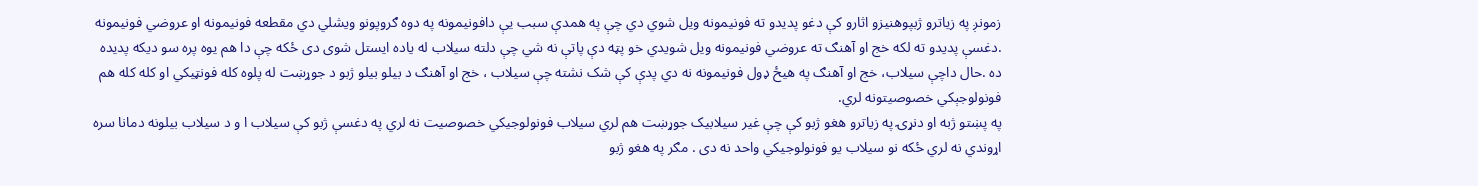زمونږ په زیاترو ژبپوهنیزو اثارو کې دغو پدیدو ته فونیمونه ویل شوي دي چې په همدې سبب یې دافونیمونه په دوه ګروپونو ویشلي دي مقطعه فونیمونه او عروضي فونیمونه .دغسې پدیدو ته لکه خج او آهنګ ته عروضي فونیمونه ویل شويدي خو پټه دې پاتې نه شي چې دلته سیلاب له یاده ایستل شوی دی ځکه چې دا هم یوه پره سو دیکه پدیده ده .حال داچې سیلاب، خج او آهنګ په هیځ ډول فونیمونه نه دي پدې کې شک نشته چې سیلاب ، خج او آهنګ د بیلو بیلو ژبو د جوړښت له پلوه کله فونټیکي او کله کله هم فونولوجېکي خصوصیتونه لري.
په پښتو ژبه او دنړۍ په زیاترو هغو ژبو کې چې غیر سیلابیک جوړښت هم لري سیلاب فونولوجیکي خصوصیت نه لري په دغسې ژبو کې سیلاب ا و د سیلاب بیلونه دمانا سره اړوندي نه لري ځکه نو سیلاب یو فونولوجیکي واحد نه دی . مګر په هغو ژبو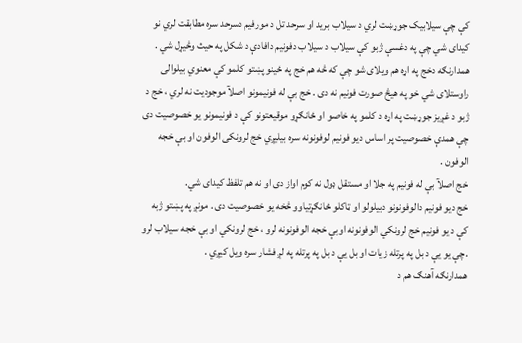کې چې سیلابیک جوړښت لري د سیلاب برید او سرحد تل د مورفیم دسرحد سره مطابقت لري نو کیدای شي چې په دغسې ژبو کې سیلاب د سیلاب دفونیم دافادې د شکل په حیث وڅیړل شي .
همدارنګه دخج په اړه هم ویلای شو چې که څه هم خج په ځینو پښتو کلمو کې معنوي بیلوالی راوستلای شي خو په هيڅ صورت فونیم نه دی . خج بې له فونیمونو اصلآ موجودیت نه لري ، خج د ژبو د غږیز جوړښت په اړه د کلمو په خاصو او ځانګړو موقیعتونو کې د فونیمونو یو خصوصیت دی چې همدې خصوصیت پر اساس دیو فونیم لوفونونه سره بیلیږي خج لرونکی الوفون او بې خجه الوفون .
خج اصلآ بې له فونیم په جلا او مستقل ډول نه کوم اواز دی او نه هم تلفظ کیدای شي.
خج دیو فونیم دالوفونونو دبیلولو او ټاکلو ځانګړتیاوو څخه یو خصوصیت دی . مونږ په پښتو ژبه کې د یو فونیم خج لرونکي الوفونونه اوبې خجه الوفونونه لرو ، خج لرونکي او بې خجه سیلاب لرو .چې یو یې د بل په پرتله زیات او بل یې د بل په پرتله په لږ فشار سره ویل کیږي .
همدارنګه آهنګ هم د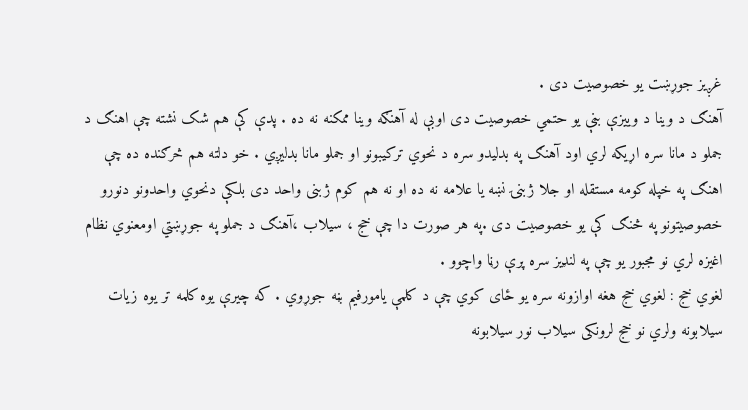غږیز جوړښت یو خصوصیت دی .
آهنګ د وینا د وییزې بڼې یو حتمي خصوصیت دی اوبې له آهنګه وینا ممکنه نه ده . پدې کې هم شک نشته چې اهنګ د جملو د مانا سره اړیکه لري اود آهنګ په بدلیدو سره د نحوي ترکیبونو او جملو مانا بدلیږي . خو دلته هم څرګنده ده چې اهنګ په خپله کومه مستقله او جلا ژبنۍ نښه یا علامه نه ده او نه هم کوم ژبنی واحد دی بلکې دنحوي واحدونو دنورو خصوصیتونو په څنګ کې یو خصوصیت دی .په هر صورت دا چې خج ، سیلاب ،آهنګ د جملو په جوړښتي اومعنوي نظام اغیزه لري نو مجبور یو چې په لنډیز سره پرې رڼا واچوو .
لغوي خج : لغوي خج هغه اوازونه سره یو ځای کوي چې د کلمې یامورفیم بڼه جوړوي . که چیرې یوه کلمه تر یوه زیات سیلابونه ولري نو خج لرونکی سیلاب نور سیلابونه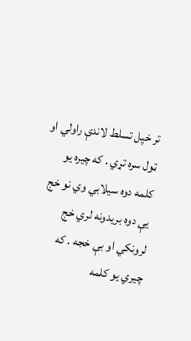تر خپل تسلط لاندې راولي او ټول سره تړي . که چیره یو کلمه دوه سیلابي وي نو خج یې دوه بریدونه لري خج لرونکي او بې خجه . که چیري یو کلمه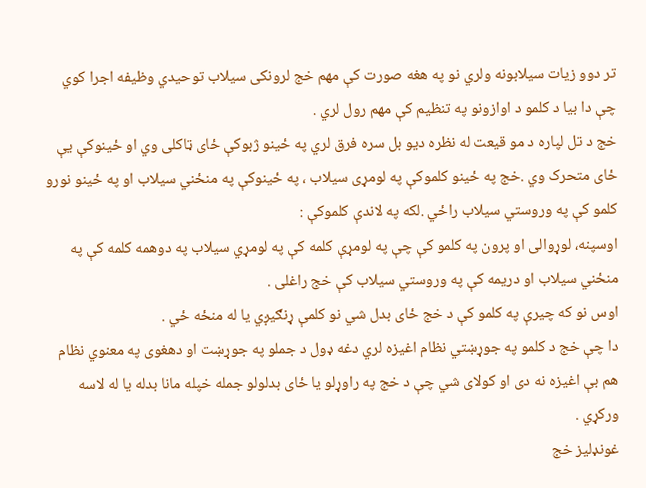تر دوو زیات سیلابونه ولري نو په هغه صورت کې مهم خج لرونکی سیلاب توحیدي وظیفه اجرا کوي چې دا بیا د کلمو د اوازونو په تنظیم کې مهم رول لري .
خج د تل لپاره د مو قیعت له نظره دیو بل سره فرق لري په ځینو ژبوکې ځای ټاکلی وي او ځینوکې یې ځای متحرک وي .خج په ځینو کلموکې په لومړی سیلاب ، په ځینوکې په منځني سیلاب او په ځینو نورو کلمو کې په وروستي سیلاب راځي .لکه په لاندې کلموکې :
اوسپنه، لوړوالی او پرون په کلمو کې چې په لومړې کلمه کې په لومړي سیلاب په دوهمه کلمه کې په منځني سیلاب او دریمه کې په وروستي سیلاب کې خج راغلی .
اوس نو که چیرې په کلمو کې د خج ځای بدل شي نو کلمې ړنګیږي یا له منځه ځي .
دا چې خج د کلمو په جوړښتي نظام اغیزه لري دغه ډول د جملو په جوړښت او دهغوی په معنوي نظام هم بې اغیزه نه دی او کولای شي چې د خج په راوړلو یا ځای بدلولو جمله خپله مانا بدله یا له لاسه ورکړي .
غونډلیز خج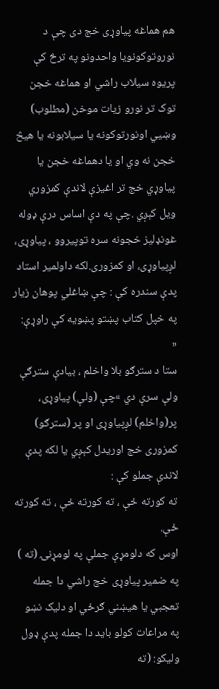هم هماغه پیاوړی خج دی چې د نوروتوکونویا واحدونو په ترڅ کې پریوه سیلاب راشي او هماغه خجن توک تر نورو زیات موخن (مطلوب) وښيي اونورتوکونه یا سیلابونه یا هیڅ خجن نه وي او یا دهماغه خجن یا پیاوړي خج تر اغیزې لاندې کمزوري ویل کېږي .چې په دې اساس درې ډوله غونډلیز خجونه سره توپیروو ، پیاوړی، لږپیاوړی، او کمزوری.لکه داولمیر استاد پدې سندره کې : چې ښاغلي پوهان زیار په خپل کتاب پښتو پښویه کې راوړې:
«
ستا د سترګو بلا واخلم ، بیادې سترګې ولې سرې دي »چې (ولې) پیاوړی، پر(واخلم) لږپیاوړی او پر (سترګو) کمزوری خج اوریدل کېږي یا لکه پدې لاندې جملو کې :
ته کورته ځې ، ته کورته ځې ، ته کورته ځې.
اوس که دلومړې جملې په لومړنۍ (ته ) په ضمیر پیاوړی خج راشي دا جمله تعجبي یا هیښني ګرځي او دلیک نښو په مراعات کولو باید دا جمله پدې ډول ولیکو: (ته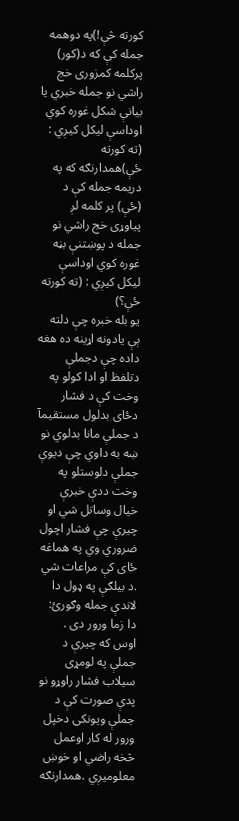کورته څې!)په دوهمه جمله کې که د(کور) پرکلمه کمزوری خج راشي نو جمله خبري یا بیانې شکل غوره کوي اوداسې لیکل کیږي : (ته کورته ځې)همدارنګه که په دریمه جمله کې د (ځې) پر کلمه لږ پیاوړی خج راشي نو جمله د پوښتنې بڼه غوره کوي اوداسې لیکل کیږي : (ته کورته ځې؟)
یو بله خبره چې دلته ېې یادونه اړینه ده هغه داده چې دجملې دتلفظ او ادا کولو په وخت کې د فشار دځای بدلول مستقیمآ د جملې مانا بدلوي نو ښه به داوي چې دیوې جملې دلوستلو په وخت ددې خبرې خیال وساتل شي او چیرې چې فشار اچول ضروري وي په هماغه ځای کې مراعات شي .د بیلګې په ډول دا لاندې جمله وګورئ:
دا زما ورور دی .
اوس که چیرې د جملې په لومړی سیلاب فشار راوړو نو پدې صورت کې د جملې ویونکی دخپل ورور له کار اوعمل څخه راضي او خوښ معلومیږي .همدارنګه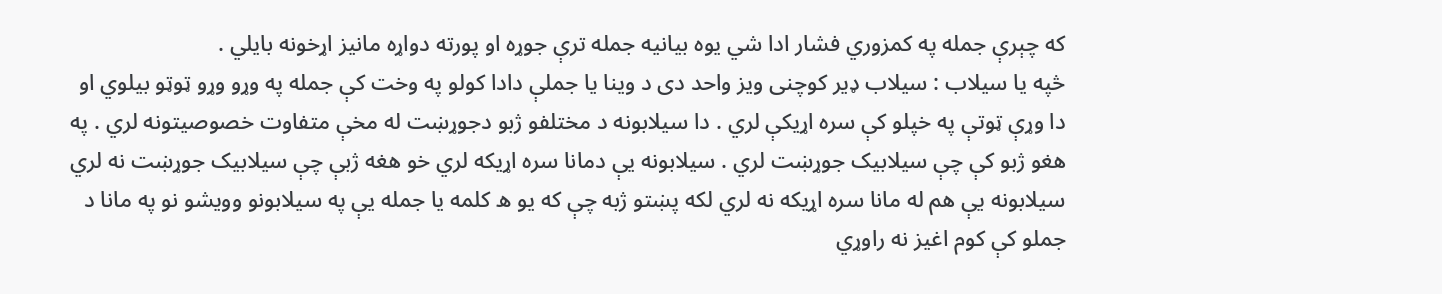که چېرې جمله په کمزوري فشار ادا شي یوه بیانیه جمله ترې جوړه او پورته دواړه مانیز اړخونه بایلي .
څپه یا سیلاب : سیلاب ډیر کوچنی ویز واحد دی د وینا یا جملې دادا کولو په وخت کې جمله په وړو وړو ټوټو بیلوي او دا وړې ټوتې په خپلو کې سره اړیکې لري . دا سیلابونه د مختلفو ژبو دجوړښت له مخې متفاوت خصوصیتونه لري . په هغو ژبو کې چې سیلابیک جوړښت لري . سیلابونه یې دمانا سره اړیکه لري خو هغه ژبې چې سیلابیک جوړښت نه لري سیلابونه یې هم له مانا سره اړیکه نه لري لکه پښتو ژبه چې که یو ه کلمه یا جمله یې په سیلابونو وویشو نو په مانا د جملو کې کوم اغیز نه راوړي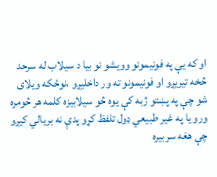او که یې په فونیمونو وویشو نو بیا د سیلاب له سرحد څخه تیریږو او فونیمونو ته ور داخلیږو ،نوځکه ویلای شو چې په پښتو ژبه کې یوه څو سیلابیزه کلمه هر څومره ورو یا په غیر طبیعي ډول تلفظ کړو پدې نه بریالي کیږو چې هغه سربیره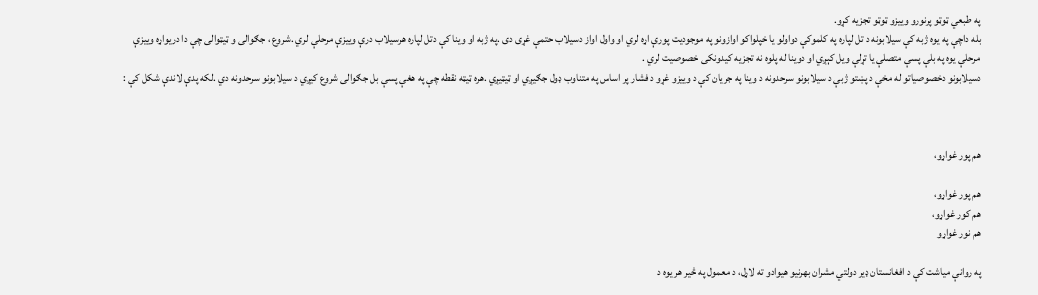په طبعي ټوټو پرنورو وییزو ټوټو تجزیه کړو.
بله داچې په یوه ژبه کې سیلابونه د تل لپاره په کلموکې دواولو یا خپلواکو اوازونو په موجودیت پورې اړه لري او واول اواز دسیلاب حتمې غړی دی .په ژبه او وینا کې دتل لپاره هرسیلاب درې وییزې مرحلې لري .شروع ، جګوالی و ټیټوالی چې دا دریواړه وییزې مرحلې یوه په بلې پسې متصلې یا تړلې ویل کېږي او دوینا له پلوه نه تجزیه کیدونکی خصوصیت لري .
دسیلابونو دخصوصیاتو له مخې د پښتو ژبې د سیلابونو سرحدونه د وینا په جریان کې د وییزو غړو د فشار پر اساس په متناوب ډول جګیږي او ټیټیږي .هره ټیټه نقطه چې په هغې پسې بل جګوالی شروع کیږي د سیلابونو سرحدونه دي .لکه پدې لاندې شکل کې :



هم پور غواړو،

هم پور غواړو،
هم كور غواړو،
هم نور غواړو

په روانې مياشت كې د افغانستان ډير دولتي مشران بهرنيو هيوادو ته لاړل، د معمول په څير هر يوه د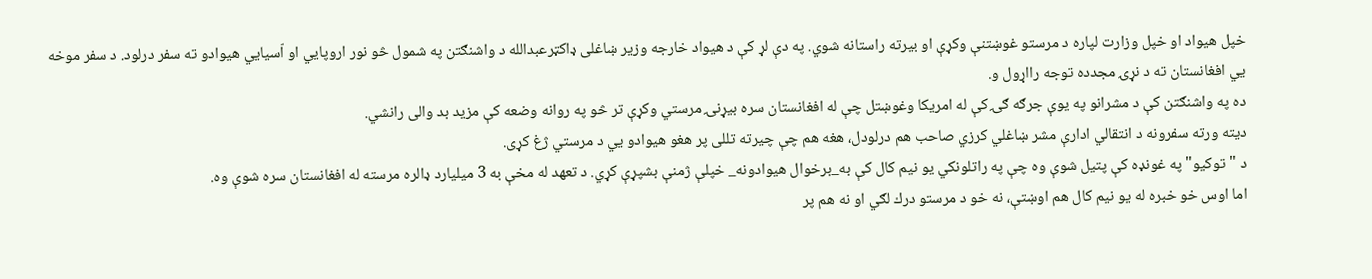خپل هيواد او خپل وزارت لپاره د مرستو غوښتنې وكړې او بيرته راستانه شوي. په دې لړ كې د هيواد خارجه وزير ښاغلى ډاكټرعبدالله د واشنګتن په شمول څو نور اروپايي او اّسيايي هيوادو ته سفر درلود. د سفر موخه يي افغانستان ته د نړۍ مجدده توجه رااړول و.
ده په واشنګتن كې د مشرانو په يوې جرګه ګۍ كې له امريكا وغوښتل چې له افغانستان سره بيړنۍ مرستي وكړې تر څو په روانه وضعه كې مزيد بد والى رانشي.
ديته ورته سفرونه د انتقالي ادارې مشر ښاغلي كرزي صاحب هم درلودل، هغه هم چې چيرته تللى پر هغو هيوادو يي د مرستي ژغ كړى.
د "توكيو" په غونډه كې پتيل شوې وه چې په راتلونكي يو نيم كال كې به_برخوال هيوادونه_ خپلې ژمنې بشپړې كړي. د تعهد له مخې به 3 ميليارد ډالره مرسته له افغانستان سره شوې وه.
اما اوس خو خبره له يو نيم كال هم اوښتې، نه خو د مرستو درك لګي او نه هم پر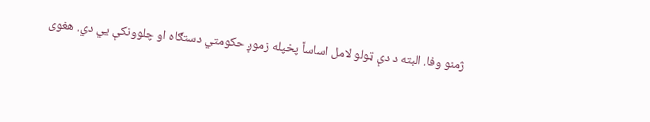ژمنو وفا. البته د دې ټولو لامل اساساً پخپله زموږ حكومتي دستګاه او چلوونكې يي دي. هغوى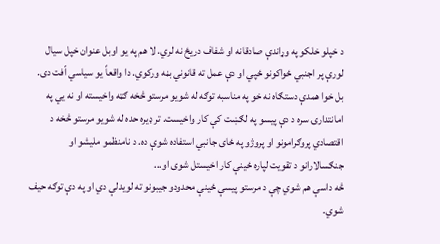د خپلو خلكو په وړاندې صادقانه او شفاف دريځ نه لري. لا هم په يو اوبل عنوان خپل سيال لورې پر اجنبي ځواكونو ځپي او دې عمل ته قانوني بڼه وركوي. دا واقعاً يو سياسي اّفت دى.
بل خوا همدې دستګاه نه خو په مناسبه توګه له شويو مرستو څخه ګټه واخيسته او نه يي په امانتدارۍ سره د دې پيسو په لګښت كې كار واخيست. تر ډيره حده له شويو مرستو څخه د اقتصادي پروګرامونو او پروژو په ځاى جانبي استفاده شوې ده. د نامنظمو مليشو او جنګسالارانو د تقويت لپاره ځينې كار اخيستل شوى او...
څه داسې هم شوي چې د مرستو پيسې ځينې محدودو جيبونو ته لويدلې دي او په دې توګه حيف شوي.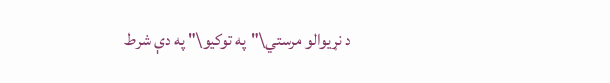د نړيوالو مرستي\"په توكيو\" په دې شرط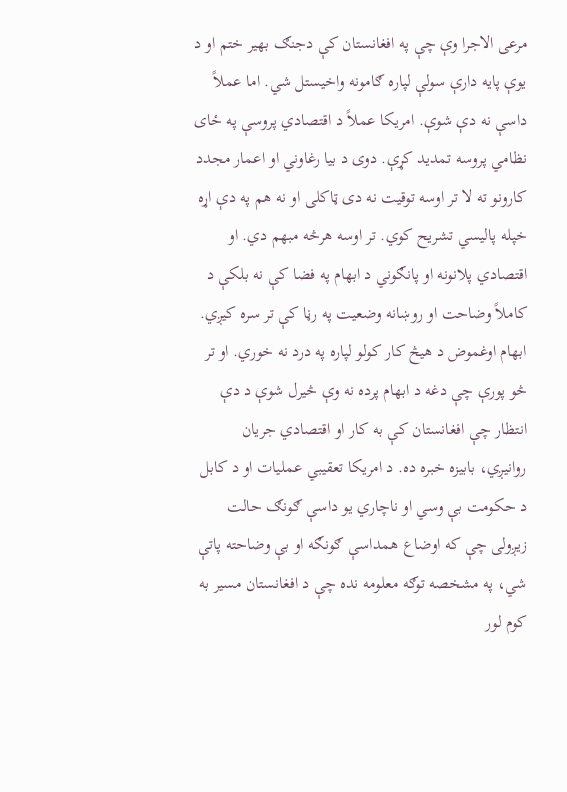مرعى الاجرا وې چې په افغانستان كې دجنګ بهير ختم او د يوې پايه دارې سولې لپاره ګامونه واخيستل شي. اما عملاً داسې نه دې شوې. امريكا عملاً د اقتصادي پروسې په ځاى نظامي پروسه تمديد كړې. دوى د بيا رغاوني او اعمار مجدد كارونو ته لا تر اوسه توقيت نه دى ټاكلى او نه هم په دې اړه خپله پاليسي تشريح كوي. تر اوسه هرڅه مبهم دي. او اقتصادي پلانونه او پانګوني د ابهام په فضا كې نه بلكې د كاملاً وضاحت او روښانه وضعيت په رڼا كې تر سره كيږي. ابهام اوغموض د هيڅ كار كولو لپاره په درد نه خوري. او تر څو پورې چې دغه د ابهام پرده نه وې څيرل شوې د دې انتظار چې افغانستان كې به كار او اقتصادي جريان روانيږي، بابيزه خبره ده. د امريكا تعقيبي عمليات او د كابل د حكومت بې وسي او ناچاري يو داسې ګونګ حالت زيږولى چې كه اوضاع همداسې ګونګه او بې وضاحته پاتې شي، په مشخصه توګه معلومه نده چې د افغانستان مسير به كوم لور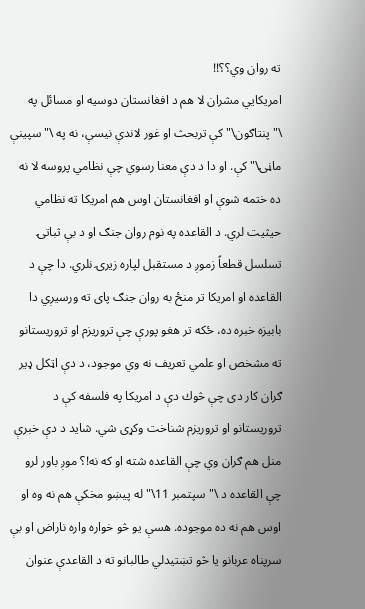ته روان وي؟؟!!
امريكايي مشران لا هم د افغانستان دوسيه او مسائل په \"پنتاګون\" كې تربحث او غور لاندې نيسې، نه په \"سپينې ماڼۍ\" كې. او دا د دې معنا رسوي چې نظامي پروسه لا نه ده ختمه شوې او افغانستان اوس هم امريكا ته نظامي حيثيت لري. د القاعده په نوم روان جنګ او د بې ثباتۍ تسلسل قطعاً زموږ د مستقبل لپاره زيرۍ نلري. دا چې د القاعده او امريكا تر منځ به روان جنګ پاى ته ورسيږي دا بابيزه خبره ده، ځكه تر هغو پورې چې تروريزم او تروريستانو ته مشخص او علمي تعريف نه وي موجود، د دې اټكل ډير ګران كار دى چې څوك دې د امريكا په فلسفه كې د تروريستانو او تروريزم شناخت وكړى شي. شايد د دې خبرې منل هم ګران وي چې القاعده شته او كه نه!؟ موږ باور لرو چې القاعده د \"سپتمبر 11\" له پيښو مخكې هم نه وه او اوس هم نه ده موجوده. هسې يو څو خواره واره ناراض او بې سرپناه عربانو يا څو تښتيدلي طالبانو ته د القاعدې عنوان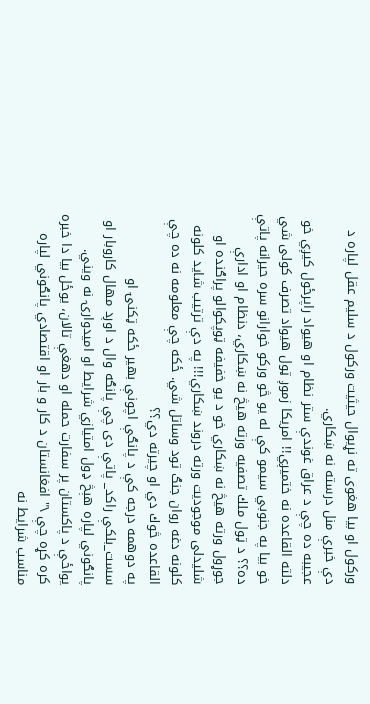وركول او بيا هغوى ته نړيوال حيثيت وركول د سليم عقل لپاره د دې خبرې منل درسته نه ښكاري.
عجيبه ده چې د عراق غوندې ستر نظام او هيواد راپرځول كيږي خو دلته القاعده نه ختميږي!! امريكا زموږ ټول هيواد تصرف كولى شي خو بيا په جنوبي سيمو كې له يو څو وركو خوارانو سره حيرانه پاتې ده؟؟ د ټول ملك تصفيه ورته هيڅ نه ښكاري، دنظام او ادارې جوړول ورته هيڅ نه ښكاري خو د يو خفيفه ټوپكوالو پراګنده او شليدلى موجوديت ورته دروند ښكاري!!! په دې ترتيب شايد كلونه كلونه دغه روان جنګ تود وساتل شي. ځكه چې معلومه نه ده چې القاعده څوك دي او چيرته دي؟؟
په دوهمه درجه كې د پانګې اچونې بهير ځكه ټكنۍ او سست_بلكې راكد_ پاتې دى چې پانګه وال د اوږد مهال كاروبار او پانګوني لپاره هېڅ ډول امتيازي شرايط او اميدوارۍ نه ويني. يواځې د پاكستان پر سفارت حمله او دهغې تالان، يوځل بيا دا خبره كره كړه چې \" افغانستان د كار و بار او اقتصادي پانګوني لپاره مناسب شرايط نه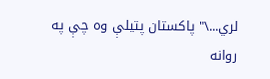لري...\" پاكستان پتيلې وه چې په روانه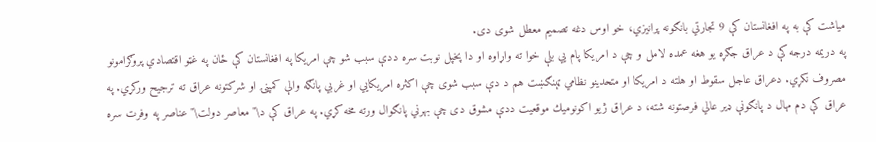مياشت كې به په افغانستان كې 9 تجارتي بانګونه پرانيزي، خو اوس دغه تصميم معطل شوى دى.
په دريمه درجه كې د عراق جګړه يو هغه عمده لامل و چې د امريكا پام يي بلې خوا ته واړاوه او دا پخپل نوبت سره ددې سبب شو چې امريكا په افغانستان كې ځان په غټو اقتصادي پروګرامونو مصروف نكړي. دعراق عاجل سقوط او هلته د امريكا او متحدينو نظامي ټېنګښت هم د دې سبب شوى چې اكثره امريكايي او غربي پانګه والې كمپنۍ او شركتونه عراق ته ترجيح وركړي. په عراق كې دم مهال د پانګونې ډير عالي فرصتونه شته، د عراق ژيو اكونوميك موقعيت ددې مشوق دى چې بهرني پانګوال ورته مخه كړي. په عراق كې د\"معاصر دولت\" عناصر په وفرت سره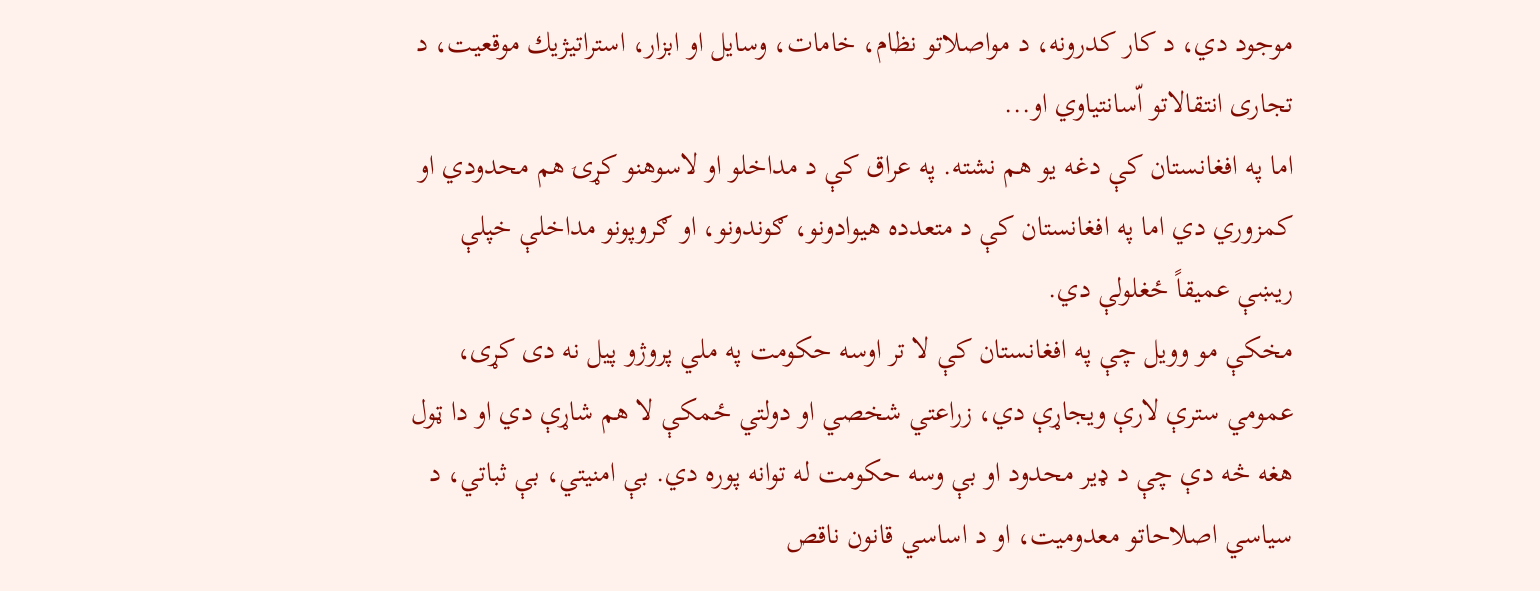موجود دي، د كار كدرونه، د مواصلاتو نظام، خامات، وسايل او ابزار، استراتيژيك موقعيت، د تجارى انتقالاتو اّسانتياوي او...
اما په افغانستان كې دغه يو هم نشته. په عراق كې د مداخلو او لاسوهنو كړۍ هم محدودي او كمزوري دي اما په افغانستان كې د متعدده هيوادونو، ګوندونو، او ګروپونو مداخلې خپلې ريښې عميقاً ځغلولې دي.
مخكې مو وويل چې په افغانستان كې لا تر اوسه حكومت په ملي پروژو پيل نه دى كړى، عمومي سترې لارې ويجاړې دي، زراعتي شخصي او دولتي ځمكې لا هم شاړې دي او دا ټول هغه څه دې چې د ډير محدود او بې وسه حكومت له توانه پوره دي. بې امنيتي، بې ثباتي، د سياسي اصلاحاتو معدوميت، او د اساسي قانون ناقص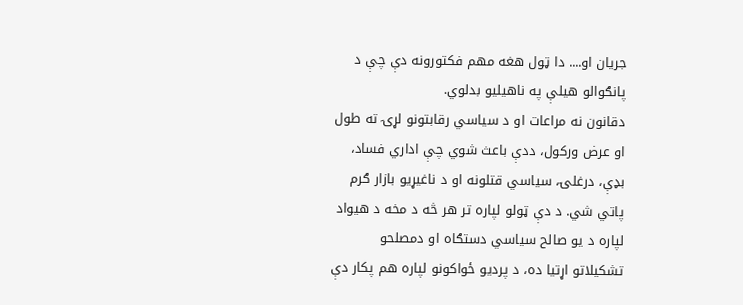جريان او.... دا ټول هغه مهم فكتورونه دې چې د پانګوالو هيلې په ناهيليو بدلوي.
دقانون نه مراعات او د سياسي رقابتونو لړۍ ته طول او عرض وركول، ددې باعث شوي چې اداري فساد، بډې، درغلۍ، سياسي قتلونه او د ناغيړيو بازار ګرم پاتي شي. د دې ټولو لپاره تر هر څه د مخه د هيواد لپاره د يو صالح سياسي دستګاه او دمصلحو تشكيلاتو اړتيا ده، د پرديو ځواكونو لپاره هم پكار دې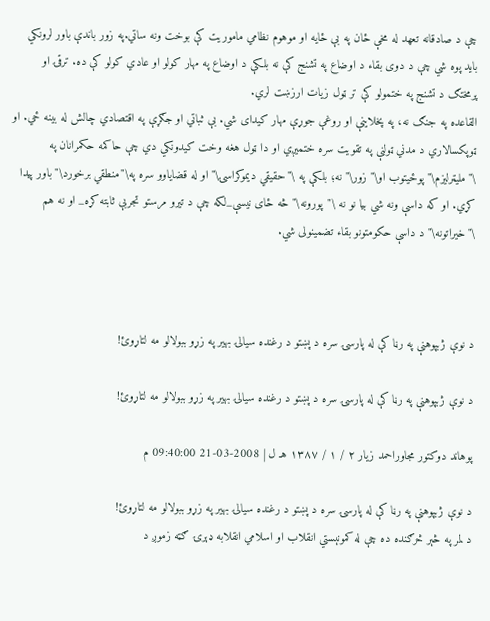چې د صادقانه تعهد له مخې ځان په بې ځايه او موهوم نظامي ماموريت كې بوخت ونه ساتي.په زور باندې باور لرونكي بايد پوه شي چې د دوى بقاء د اوضاع په تشنج كې نه بلكې د اوضاع په مهار كولو او عادي كولو كې ده. ترقۍ او پرمختګ د تشنج په ختمولو كې تر ټول زيات ارزښت لري.
القاعده په جنګ نه، په پخلاينې او روغې جوړې مهار كيداى شي. بې ثباتي او جګړې په اقتصادي چالش له بينه ځي. او ټوپكسالاري د مدني ټولنې په تقويت سره ختميږي او دا ټول هغه وخت كيدونكي دي چې حاكمه حكمرانان په \"مليټرليزم\" پوځيتوب او\" زور\" نه؛ بلكې په \"حقيقي ديموكراسۍ\" او له قضاياوو سره په\"منطقي برخورد\" باور پيدا كړي. او كه داسې ونه شي بيا نو نه \"پورونه\" څه ځاى نيسې_لكه چې د تيرو مرستو تجربې ثابته كړه_ او نه هم \"خيراتونه\" د داسې حكومتونو بقاء تضمينولى شي.



د نوې ژبپوهنې په رڼا کې له پارسۍ سره د پښتو د رغنده سيالۍ بهير په زړو ببولالو مه لتاړوئ!

د نوې ژبپوهنې په رڼا کې له پارسۍ سره د پښتو د رغنده سيالۍ بهير په زړو ببولالو مه لتاړوئ!

پوهاند دوکتور مجاوراحمد زيار ٢ / ١ / ١٣٨٧ هـ ل | 2008-03-21 09:40:00 م

د نوې ژبپوهنې په رڼا کې له پارسۍ سره د پښتو د رغنده سيالۍ بهير په زړو ببولالو مه لتاړوئ!
د لمر په څېر څرګنده ده چې له کمونېستي انقلاب او اسلامي انقلابه ډېرۍ ګټه زموږ د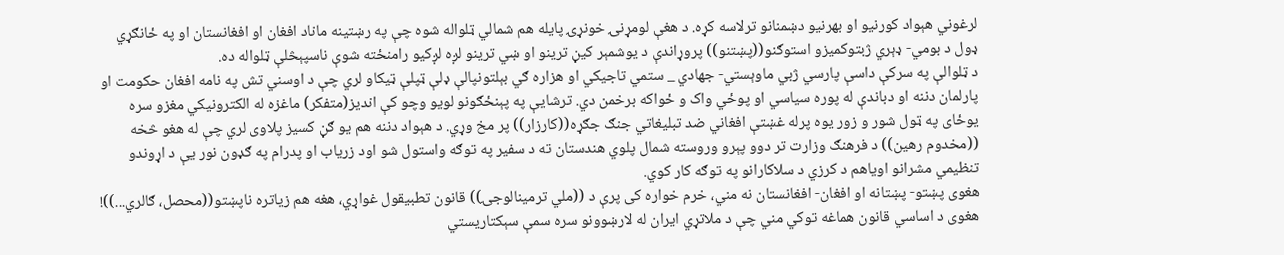لرغوني هېواد کورنيو او بهرنيو دښمنانو ترلاسه کړه. د هغې لومړنۍ خونړۍ پايله هم شمالي ټلواله شوه چې په رښتينه ماناد افغان او افغانستان او په ځانګړي ډول د بومي- ډېري ژبتوکميزو استوګنو((پښتنو)) پروړاندې د يوشمېر کيڼ ترينو او ښي ترينو لږه لږکيو رامنځته شوې ناسپېڅلې ټلواله ده.
د ټلوالې په سرکې داسې پارسي ژبي ماوېستي- جهادي _ ستمي تاجيکي او هزاره ګي بېلتونپالې ډلې ټپلې ټيکاو لري چې د اوسني تش په نامه افغان حکومت او پارلمان دننه او دباندې له پوره سياسي او پوځي واک و ځواکه برخمن دي. ترشايې په پېنځګونو لويو وچو کې انديز(متفکر) ماغزه له الکترونيکي مغزو سره يوځای په ټول شور و زور يوه پرله غښتې افغاني ضد تبليغاتي جنګ جګړه((کارزار)) پر مخ وړي. د هېواد دننه هم يو ګڼ کسيز پلاوی لري چې له هغو څخه ((مخدوم رهين)) د فرهنګ وزارت تر دوو پېرو وروسته شمال پلوي هندستان ته د سفير په توګه واستول شو اود زرياب او پدرام په ګډون نور يې د اړوندو تنظيمي مشرانو اوياهم د کرزي د سلاکارانو په توګه کار کوي.
هغوی پښتو- پښتانه او افغان- افغانستان نه مني، خرم خواره کی پرې د ((ملي ترمينالوجۍ)) قانون تطبيقول غواړي، هغه هم زياتره ناپښتو((محصل، ګالري...))!
هغوی د اساسي قانون هماغه توکي مني چې د ملاتړي ايران له لارښوونو سره سمې سېکتاريستي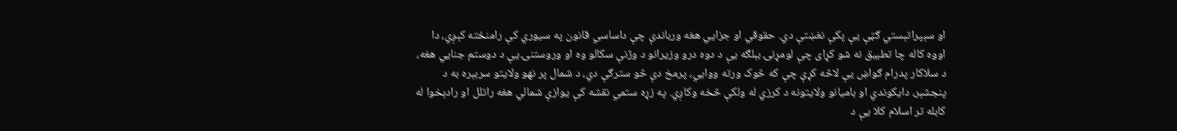او سېپراتېستي ګټې يې پکې نغښتې دي. حقوقي او جزايي هغه ورباندې چې داساسي قانون په سيوري کې رامنځته کېږي، دا اووه کاله چا تطبيق نه شو کړای چې لومړنۍ بېلګه يې د دوه درو وزيرانو د وژنې سکالو وه او وروستنۍ يې د دوستم جنايي هغه، د سلاکار پدرام ګواښ يې لاڅه کړې چې که څوک ورته ووايي، پرمخ دې څو سترګې دي، د شمال پر نهو ولايتو سربېره به د پنجشېر، دايکوندي او باميانو ولايتونه د کرزي له ولکې څخه وکاږي. په زړه ستمي نقشه کې يوازې شمالي هغه راتلل او رادېخوا له کابله تر اسلام کلا يې د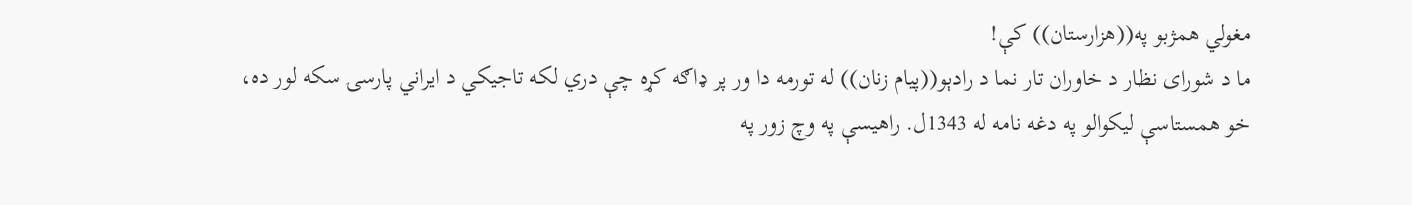مغولي همژبو په((هزارستان)) کې!
ما د شورای نظار د خاوران تار نما د رادېو((پيام زنان)) له تورمه دا ور پر ډاګه کړه چې دري لکه تاجيکي د ايراني پارسۍ سکه لور ده، خو همستاسې ليکوالو په دغه نامه له 1343ل. راهيسې په وچ زور په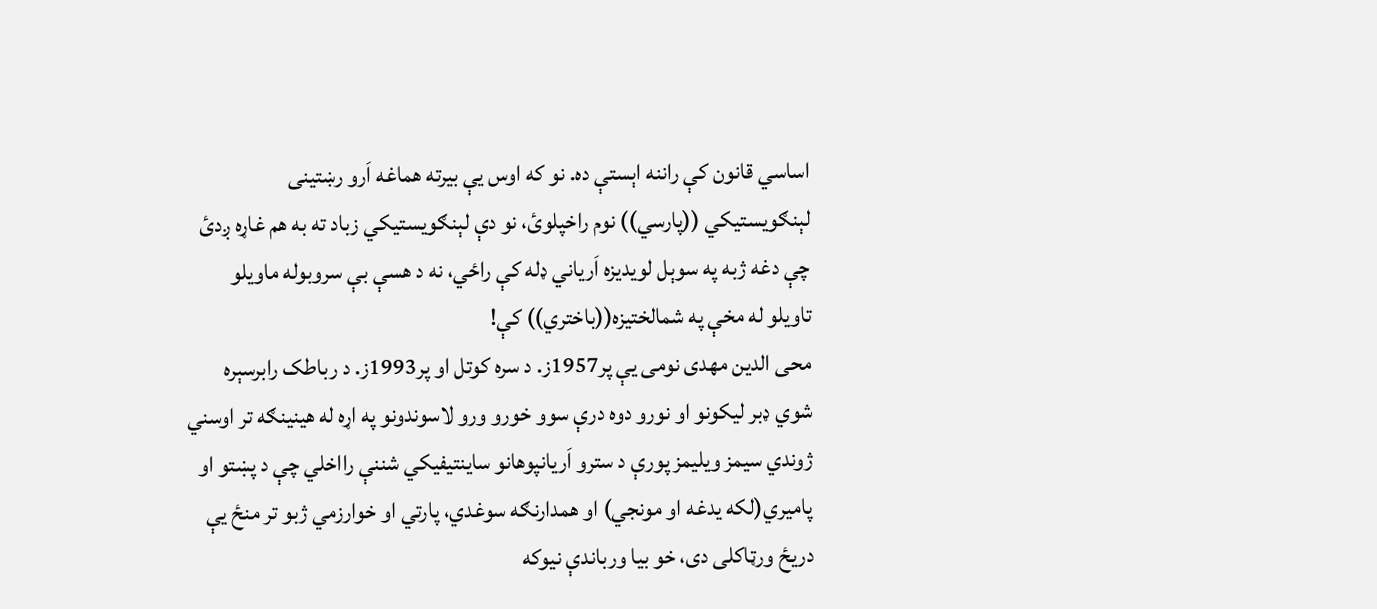اساسي قانون کې راننه اېستې ده. نو که اوس يې بيرته هماغه اَرو رښتينی لېنګويستيکي ((پارسي)) نوم راخپلوئ، نو دې لېنګويستيکي زباد ته به هم غاړه ږدئ چې دغه ژبه په سوېل لويديزه اَرياني ډله کې راځي، نه د هسې بې سروبوله ماويلو تاويلو له مخې په شمالختيزه((باختري)) کې!
محی الدين مهدی نومی يې پر1957ز. د سره کوتل او پر1993ز. د رباطک رابرسېره شوي ډبر ليکونو او نورو دوه درې سوو خورو ورو لاسوندونو په اړه له هينينګه تر اوسني ژوندي سيمز ويليمز پورې د سترو اَريانپوهانو ساينتيفيکي شننې رااخلي چې د پښتو او پاميري(لکه يدغه او مونجي) او همدارنګه سوغدي، پارتي او خوارزمي ژبو تر منځ يې دريځ ورټاکلی دی، خو بيا ورباندې نيوکه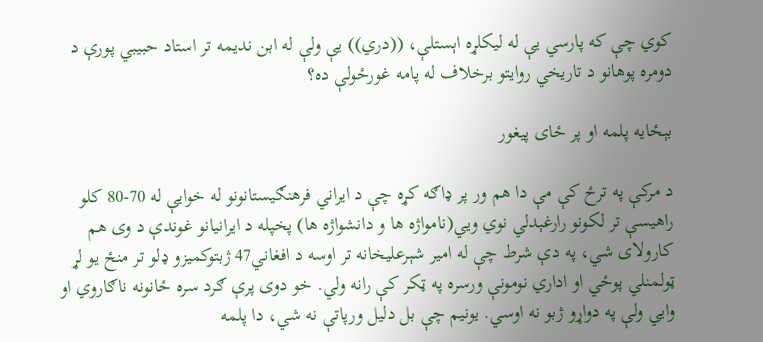کوي چې که پارسي يې له ليکلړه اېستلې، ((دري)) يې ولې له ابن نديمه تر استاد حبيبي پورې د دومره پوهانو د تاريخي روايتو برخلاف له پامه غورځولې ده؟

بېځايه پلمه او پر ځای پيغور

د مرکې په ترځ کې مې دا هم ور پر ډاګه کړه چې د ايراني فرهنګيستانونو له خوايې له 70-80 کلو راهيسې تر لکونو رارغېدلي نوي ويي(نامواژه ها و دانشواژه ها) پخپله د ايرانيانو غوندې د وی هم کارولای شي، په دې شرط چې له امير شېرعليخانه تر اوسه د افغاني47 ژبتوکميزو ډلو تر منځ يو لړ ټولمنلي پوځي او اداري نومونې ورسره په ټکر کې رانه ولي. خو دوی پرې ګرد سره ځانونه ناګاروي او وايي ولې په دواړو ژبو نه اوسي. يونيم چې بل دليل ورپاتې نه شي، دا پلمه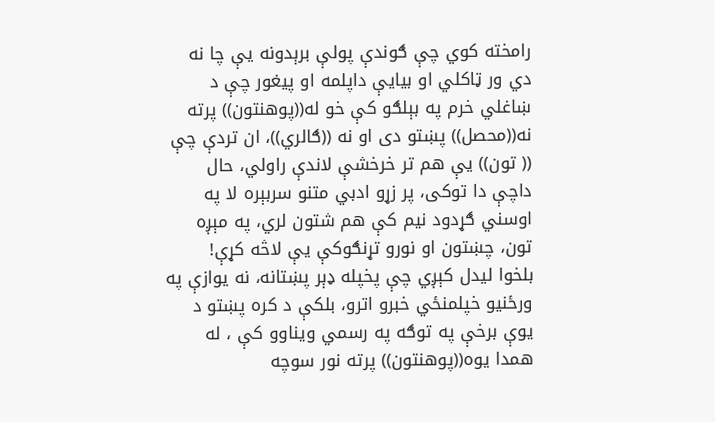رامخته کوي چې ګوندې پولې برېدونه يې چا نه دي ور ټاکلي او بيايې داپلمه او پيغور چې د ښاغلي خرم په بېلګو کې خو له((پوهنتون)) پرته نه((محصل)) پښتو دی او نه ((ګالري))، ان تردې چې (( تون)) يې هم تر خرخشې لاندې راولي، حال داچې دا توکی، پر زړو ادبي متنو سربېره لا په اوسني ګړدود نيم کې هم شتون لري، په مېږه تون، چښتون او نورو تړنګوکې يې لاڅه کړې!
بلخوا ليدل کېږي چې پخپله ډېر پښتانه، نه يوازې په ورځنيو خپلمنځي خبرو اترو، بلکې د کره پښتو د يوې برخې په توګه په رسمي ويناوو کې ، له همدا يوه((پوهنتون)) پرته نور سوچه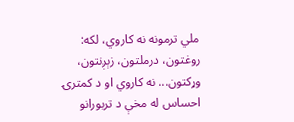ملي ترمونه نه کاروي، لکه:
روغتون، درملتون، زېږنتون، وړکتون... نه کاروي او د کمترۍ احساس له مخې د تربورانو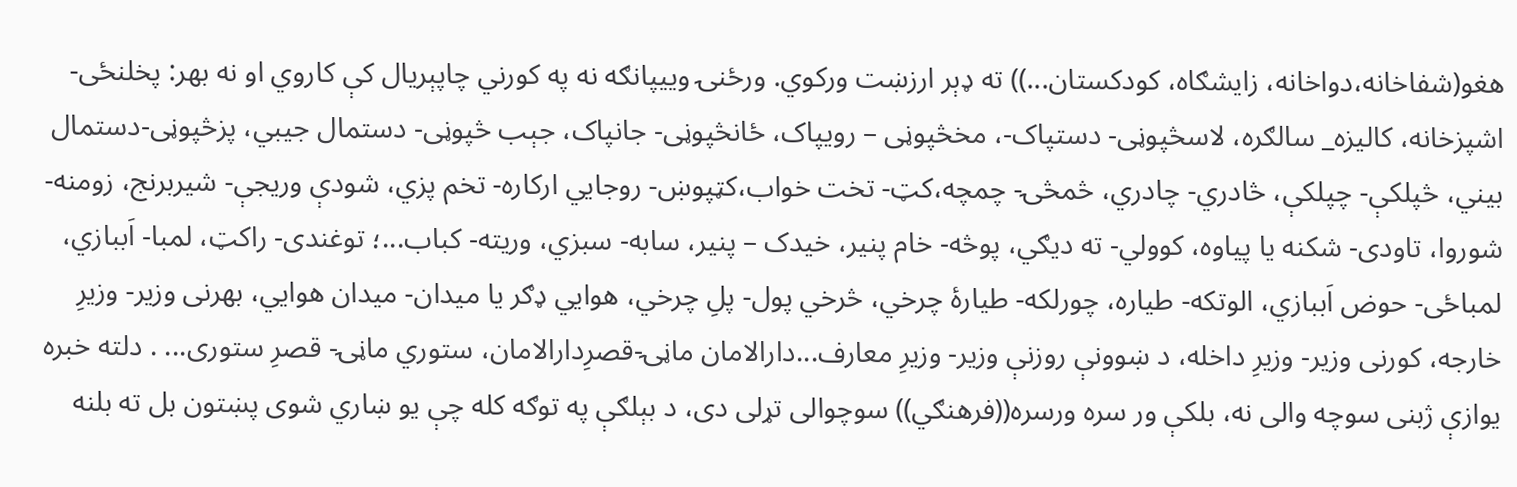هغو(شفاخانه،دواخانه، زايشګاه، کودکستان...)) ته ډېر ارزښت ورکوي. ورځنۍ وييپانګه نه په کورني چاپېريال کې کاروي او نه بهر: پخلنځی- اشپزخانه، کاليزه_ سالګره، لاسڅپوڼی- دستپاک-، مخڅپوڼی – رويپاک، ځانڅپوڼی- جانپاک، جېب څپوڼی- دستمال جيبي، پزڅپوڼی-دستمال بيني، څپلکې- چپلکې، څادري- چادري، څمڅۍ- چمچه،کټ- تخت خواب،کټپوښ- روجايي ارکاره- تخم پزي، شودې وريجې- شيربرنج، زومنه- شوروا، تاودی- شکنه يا پياوه، کوولي- ته ديګي، پوڅه- خام پنير، خيدک – پنير، سابه- سبزي، وريته- کباب...؛ توغندی- راکټ، لمبا- اَببازي، لمباځی- حوض اَببازي، الوتکه- طياره، چورلکه- طيارۀ چرخي، څرخي پول- پلِ چرخي، هوايي ډګر يا ميدان- ميدان هوايي، بهرنی وزير- وزيرِ خارجه، کورنی وزير- وزيرِ داخله، د ښوونې روزنې وزير- وزيرِ معارف...دارالامان ماڼۍ-قصرِدارالامان، ستوري ماڼۍ- قصرِ ستوری... . دلته خبره يوازې ژبنی سوچه والی نه، بلکې ور سره ورسره((فرهنګي)) سوچوالی تړلی دی، د بېلګې په توګه کله چې يو ښاري شوی پښتون بل ته بلنه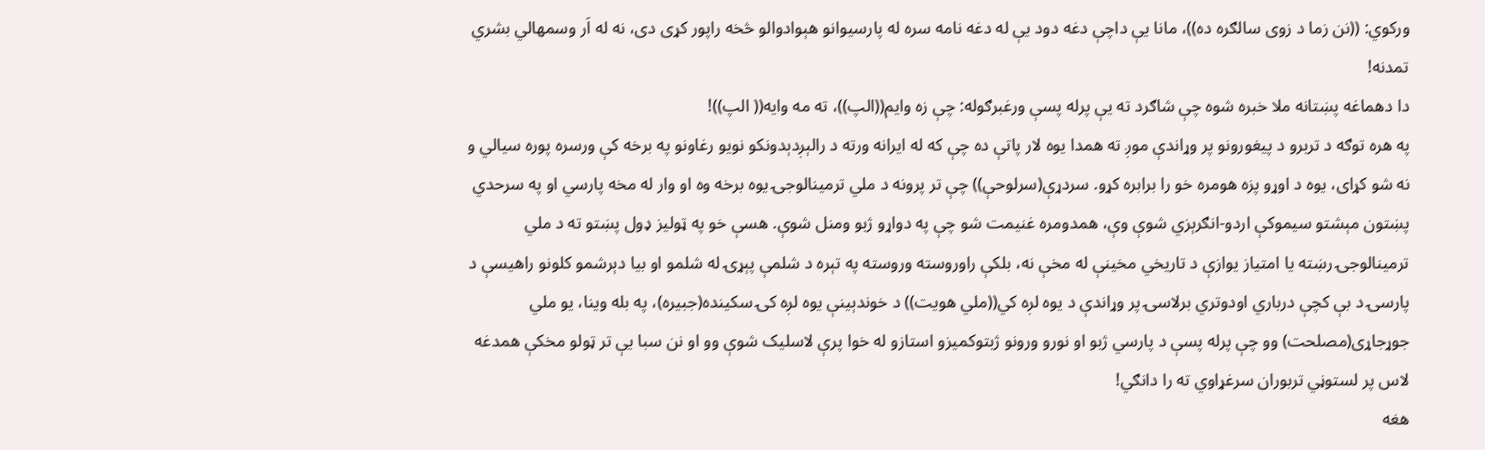ورکوي: ((نن زما د زوی سالګره ده))، مانا يې داچې دغه دود يې له دغه نامه سره له پارسيوانو هېوادوالو څخه راپور کړی دی، نه له اَر وسمهالي بشري تمدنه!
دا دهماغه پښتانه ملا خبره شوه چې شاګرد ته يې پرله پسې ورغبرګوله: چې زه وايم((الپ))، ته مه وايه(( الپ))!
په هره توګه د تربرو د پيغورونو پر وړاندې موږ ته همدا يوه لار پاتې ده چې که له ايرانه ورته د رالېږدېدونکو نويو رغاونو په برخه کې ورسره پوره سيالي و نه شو کړای، يوه د اوړو پزه هومره خو را برابره کړو. سردړې(سرلوحې)) چې تر پرونه د ملي ترمينالوجۍ يوه برخه وه او وار له مخه پارسي او په سرحدي پښتون مېشتو سيموکې اردو-انګرېزي شوې وې، همدومره غنيمت شو چې په دواړو ژبو ومنل شوې. هسې خو په ټوليز ډول پښتو ته د ملي ترمينالوجۍ رښته يا امتياز يوازې د تاريخي مخينې له مخې نه، بلکې راوروسته وروسته په تېره د شلمې پېړۍ له شلمو او بيا دېرشمو کلونو راهيسې د پارسۍ د بې کچې درباري اودوتري برلاسۍ پر وړاندې د يوه لږه کي((ملي هويت)) د خوندېينې يوه لږه کۍ سکينده(جبيره)، په بله وينا، يو ملي جوړجاړی(مصلحت) وو چې پرله پسې د پارسي ژبو او نورو ورونو ژبتوکميزو استازو له خوا پرې لاسليک شوې وو او نن سبا يې تر ټولو مخکې همدغه لاس پر لستوڼي تربوران سرغړاوي ته را دانګي!
هغه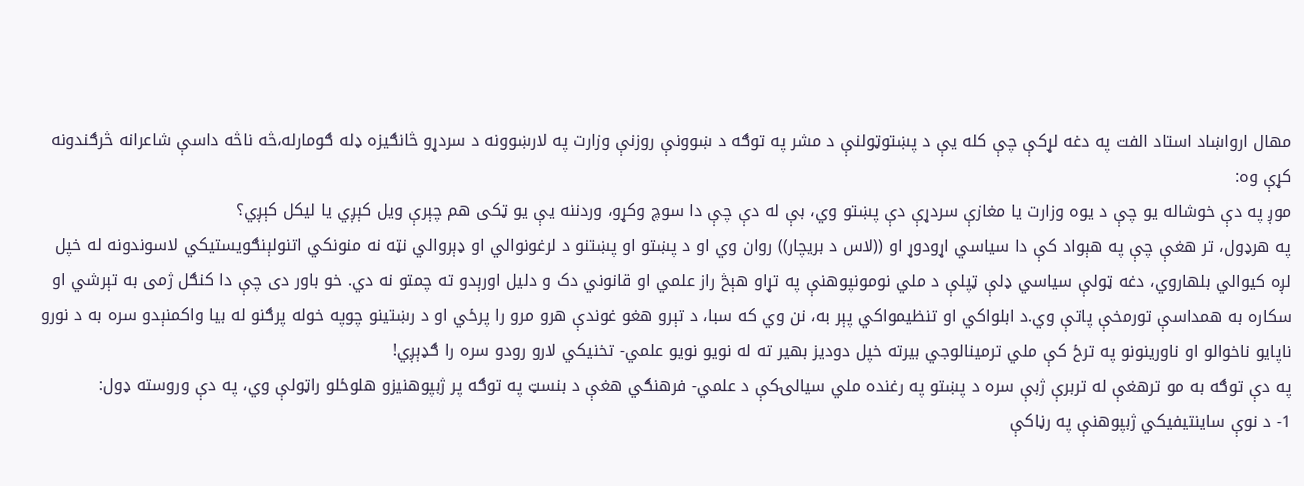مهال ارواښاد استاد الفت په دغه لړکې چې کله يې د پښتوټولنې د مشر په توګه د ښوونې روزنې وزارت په لارښوونه د سردړو څانګيزه ډله ګومارله،څه ناڅه داسې شاعرانه څرګندونه کړې وه:
موږ په دې خوشاله يو چې د يوه وزارت يا مغازې سردړې دې پښتو وي، بې له دې چې دا سوچ وکړو، وردننه يې يو ټکی هم چېرې ويل کېږي يا ليکل کېږي؟
په هرډول، تر هغې چې په هېواد کې دا سياسي اړودوړ او ((لاس د بريچار)) روان وي او د پښتو او پښتنو د لرغونوالي او ډېروالي نټه نه منونکي اتنولېنګويستيکي لاسوندونه له خپل لږه کيوالي بلهاروي، دغه ټولې سياسي ډلې ټپلې د ملي نومونپوهنې په تړاو هېڅ راز علمي او قانوني دک و دليل اورېدو ته چمتو نه دي. خو باور دی چې دا کنګل ژمی به تېرشي او سکاره به همداسې تورمخې پاتې وي.د ابلواکي او تنظيمواکي پېر به، نن وي که سبا، د تېرو هغو غوندې هرو مرو را پرځي او د رښتينو چوپه خوله پرګنو له بيا واکمنېدو سره به د نورو ناپايو ناخوالو او ناورينونو په ترځ کې ملي ترمينالوجي بيرته خپل دوديز بهير ته له نويو نويو علمي- تخنيکي لارو رودو سره را ګډېږي!
په دې توګه به مو ترهغې له تربرې ژبې سره د پښتو په رغنده ملي سيالۍکې د علمي- فرهنګي هغې د بنسټ په توګه پر ژبپوهنيزو هلوځلو راټولې وي، په دې وروسته ډول:
1- د نوې ساينتيفيکي ژبپوهنې په رڼاکې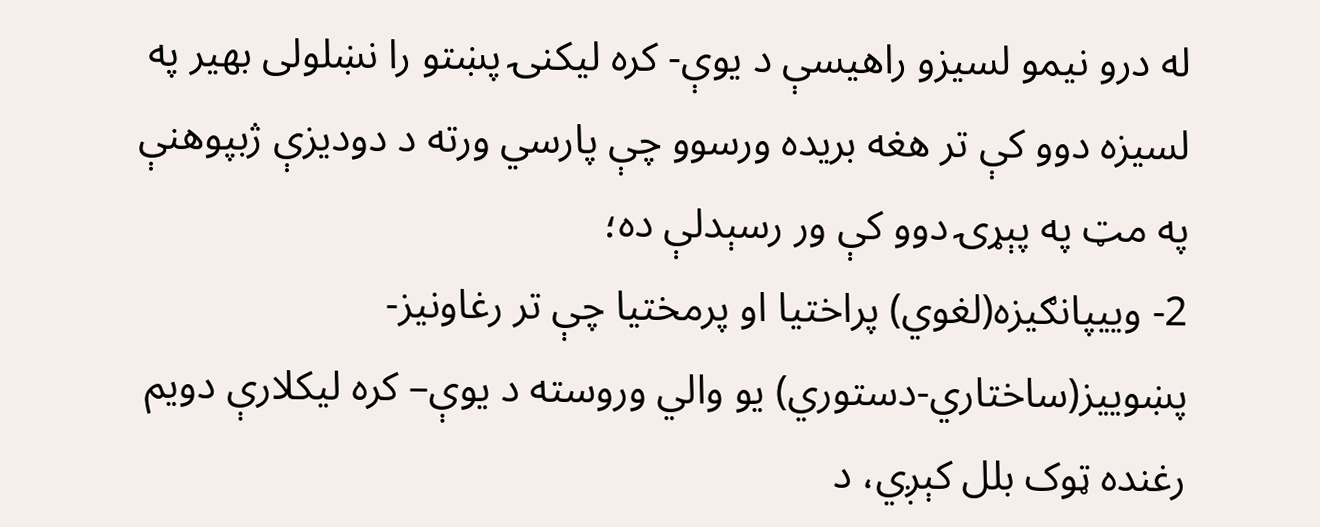له درو نيمو لسيزو راهيسې د يوې- کره ليکنۍ پښتو را نښلولی بهير په لسيزه دوو کې تر هغه بريده ورسوو چې پارسي ورته د دوديزې ژبپوهنې په مټ په پېړۍ دوو کې ور رسېدلې ده؛
2- وييپانګيزه(لغوي) پراختيا او پرمختيا چې تر رغاونيز- پښوييز(ساختاري-دستوري) يو والي وروسته د يوې– کره ليکلارې دويم رغنده ټوک بلل کېږي، د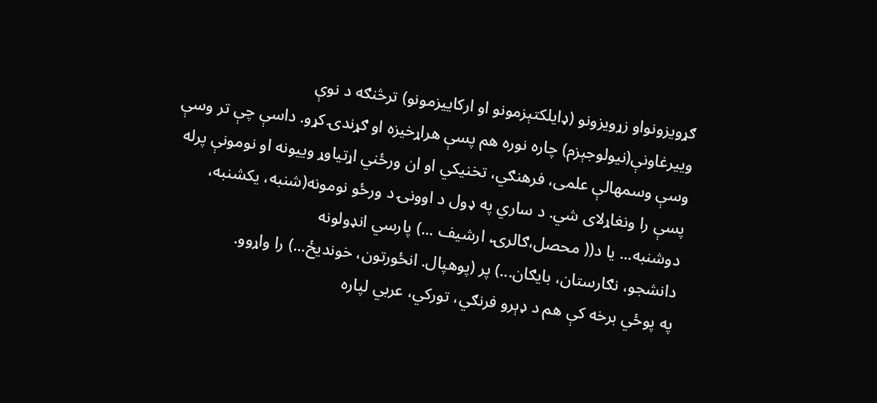ګړويزونواو زړويزونو (ډايلکتېزمونو او ارکاييزمونو) ترڅنګه د نوې وييرغاونې(نيولوجېزم) چاره نوره هم پسې هراړخيزه او ګړندۍ کړو. داسې چې تر وسې وسې وسمهالې علمی، فرهنګي، تخنيکي او ان ورځني اړتياوړ وييونه او نومونې پرله پسې را ونغاړلای شي. د ساري په ډول د اوونۍ د ورځو نومونه(شنبه، يکشنبه، دوشنبه... يا د(( محصل،ګالرۍ، ارشيف ...) پارسي انډولونه
دانشجو، نګارستان، بايګان...) پر (پوهپال. انځورتون، خونديځ...) را واړوو.
په پوځي برخه کې هم د ډېرو فرنګي، تورکي، عربي لپاره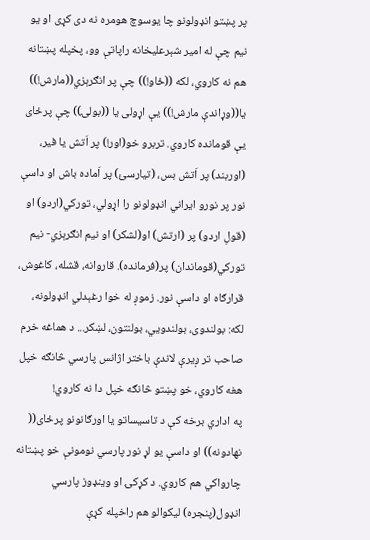پر پښتو انډولونو چا يوسوچ هومره نه دی کړی او يو نيم چې له امير شېرعليخانه راپاتې وو، پخپله پښتانه هم نه کاروي، لکه ((ځاو!)) چې پر انګرېزي((مارش!)) يا((وړاندې مارش!)) يې اړولی يا ((بولۍ)) چې پرځای يې قومانده کاروي. تربرو خو(اور!) پر اَتش يا فير، (اوربند) پر اَتش بس، (تيارسئ) پر اَماده باش او داسې نور پر نورو ايراني انډولونو را اړولي، تورکي(اردو) او (قولِ اردو) پر (ارتش) او(لشکر) او نيم انګرېزي- نيم تورکي(قوماندان) پر(فرمانده). قاروانه، قشله، کاغوش، قرارګاه او داسې نور. زموږ له خوا رغېدلي انډولونه، لکه: بولندوی، بولندويي، بولنتون، لښکر... د هماغه خرم صاحب تر ږيرې لاندې باختر اژانس پارسي څانګه خپل هغه کاروي، خو پښتو څانګه خپل دا نه کاروي!
په اداري برخه کې د تاسيساتو يا اورګانونو پرځای(( نهادونه)) او داسې يو لړ نور پارسي نومونې خو پښتانه چارواکي هم کاروي. د کړکۍ او وينډوز پارسي انډول(پنجره) ليکوالو هم راخپله کړې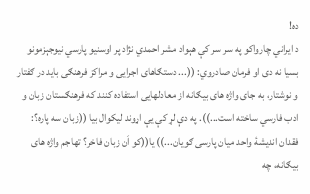ده!
د ايراني چارواکو په سر سر کې هېواد مشر احمدي نژاد پر اوسنيو پارسي نيوجېزمونو بسيا نه دی او فرمان صادروي: ((... دستګاهای اجرايی و مراکز فرهنګی بايد در ګفتار و نوشتار، به جای واژه های بيګانه از معادلهايی استفاده کنند که فرهنګستان زبان و ادب فارسي ساخته است...)). په دې لړ کې يې اړوند ليکوال بيا ((زبان سه پاره؟: فقدان انديشۀ واحد ميان پارسی ګويان...)) يا((کو اَن زبان فاخر؟ تهاجم واژه های بيګانه، چه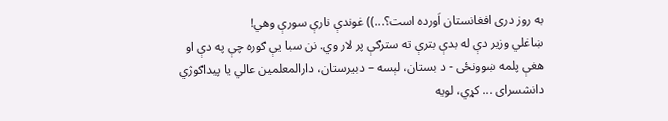به روز دری افغانستان اَورده است؟...)) غوندې نارې سورې وهي!
ښاغلي وزير دې له بدې بترې ته سترګې پر لار وي. نن سبا يې ګوره چې په دې او هغې پلمه ښوونځی - د بستان، لېسه – دبيرستان، دارالمعلمين عالي يا پيداګوژي دانشسرای ... کړي، لويه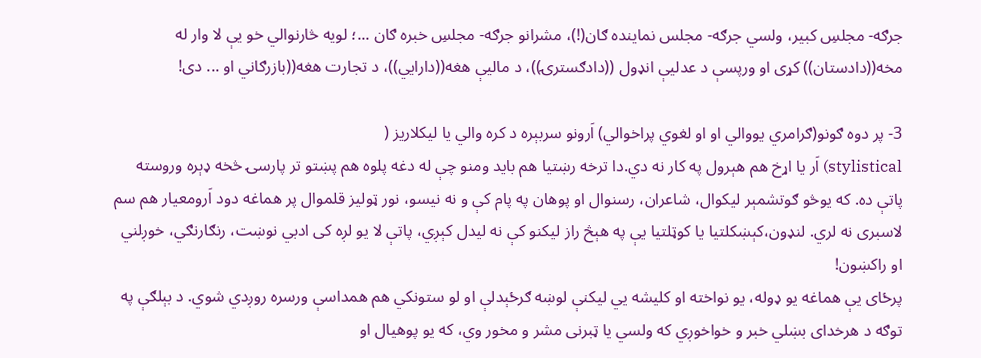جرګه- مجلسِ کبير، ولسي جرګه- مجلس نماينده ګان(!)، مشرانو جرګه- مجلسِ خبره ګان ...؛ لويه څارنوالي خو يې لا وار له مخه((دادستان)) کړی او ورپسې د عدليې انډول ((دادګسترۍ))، د ماليې هغه((دارايي))، د تجارت هغه((بازرګاني او ... دی!

3- پر دوه ګونو(ګرامري يووالي او او لغوي پراخوالي) اَرونو سربېره د کره والي يا ليکلاريز (
stylistical) اَر يا اړخ هم هېرول په کار نه دي.دا ترخه رښتيا هم بايد ومنو چې له دغه پلوه هم پښتو تر پارسۍ څخه ډېره وروسته پاتې ده. که يوڅو ګوتشمېر ليکوال، شاعران، رسنوال او پوهان په پام کې و نه نيسو، نور ټوليز قلموال پر هماغه دود اَرومعيار هم سم لاسبری نه لري. لنډون،کېښکلتيا يا کوټلتيا يې په هېڅ راز ليکنو کې نه ليدل کېږي، پاتې لا يو لږه کی ادبي نوښت، رنګارنګي، خوږلني او راکښون!
پرځای يې هماغه يو ډوله، يو نواخته او کليشه يي ليکنې لوښه ګرځېدلې او لو ستونکي هم همداسې ورسره روږدي شوي. د بېلګې په توګه د هرخدای بښلي خبر و خواخوږي که ولسي يا ټبرنی مشر و مخور وي، که يو پوهيال او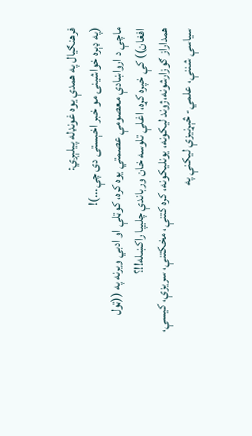فرهنګيال په همدې يوه غونډله پيلېږي:
(په ډېره خواشينۍ مو خبر اخېستی دی چې...)!
ماچې د ارواښادې معصومې عصمتي يوه کره، کوټلې او ادبي ويرنه په ((ټول افغان)) کې خپره کړه، اغلې تلوسه خان ورباندې چليپا راکښله!!؟
همداراز ګوزارشونه،ژوند ليکونه، يونليکونه، کره کتنې، مخکتنې، سريزې، کيسې، سياسې شننې، علمي- څېړنيزې ليکنې په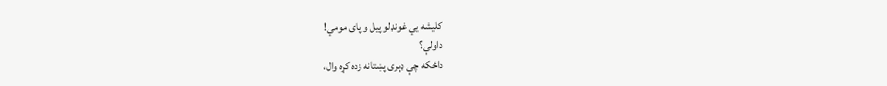کليشه يي غونډلو پيل و پای مومي!
داولې؟
داځکه چې ډېری پښتانه زده کړه وال،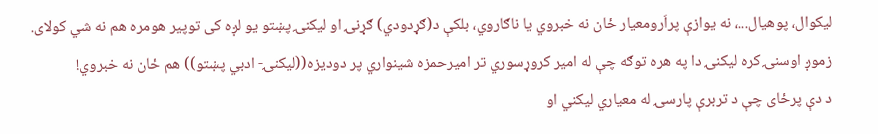ليکوال، پوهيال...، نه يوازې پراَرومعيار ځان نه خبروي يا ناګاروي، بلکې د(ګړدودي) ګړنۍ او ليکنۍ پښتو يو لږه کی توپير هومره هم نه شي کولای. زموږ اوسنۍ کره ليکنۍ دا په هره توګه چې له امير کروړسوري تر اميرحمزه شينواري پر دوديزه((ليکنۍ- ادبي پښتو)) هم ځان نه خبروي!
د دې پرځای چې د تربرې پارسۍ له معياري ليکني او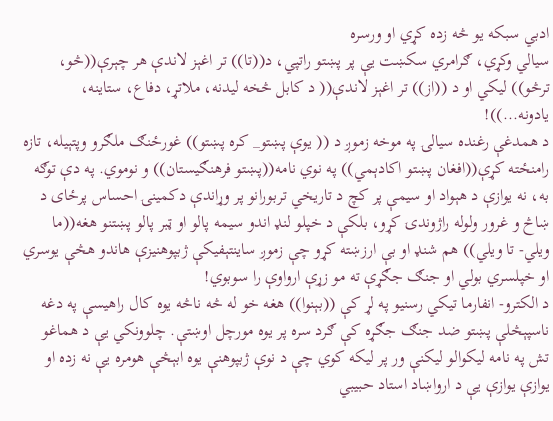ادبي سبکه يو څه زده کړي او ورسره
سيالي وکړي، ګرامري سکښت يې پر پښتو راتپي، د((تا)) تر اغېز لاندې هر چېرې((څو، ترڅو)) ليکي او د ((از)) تر اغېز لاندې(( د کابل څخه ليدنه، ملاتړ، دفاع، ستاينه، يادونه...))!
د همدغې رغنده سيالۍ په موخه زموږ د (( يوې پښتو_ کره پښتو)) غورځنګ ملګرو وپتېيله، تازه رامنځته کړې((افغان پښتو اکادېمي)) په نوي نامه((پښتو فرهنګيستان)) و نوموي. په دې توګه به، نه يوازې د هېواد او سيمې پر کچ د تاريخي تربورانو پر وړاندې دکمينۍ احساس پرځای د ښاڅ و غرور ولوله راژوندۍ کړو، بلکې د خپلو لنډ اندو سيمه پالو او ټبر پالو پښتنو هغه((ما ويلي- تا ويلي)) هم شنډ او بې ارزښته کړو چې زموږ ساينتېفيکې ژبپوهنيزې هاندو هڅې يوسري او خپلسري بولي او جنګ جګړې ته مو زړې ارواوې را سوبوي!
د الکترو- انفارما تيکي رسنيو په لړ کې ((بېنوا)) هغه خو له څه ناڅه يوه کال راهيسې په دغه ناسپېڅلې پښتو ضد جنګ جګړه کې ګرد سره پر يوه مورچل اوښتې. چلوونکي يې د هماغو تش په نامه ليکوالو ليکنې ور پر ليکه کوي چې د نوې ژبپوهنې يوه ابېڅې هومره يې نه زده او يوازې يوازې يې د ارواښاد استاد حبيبي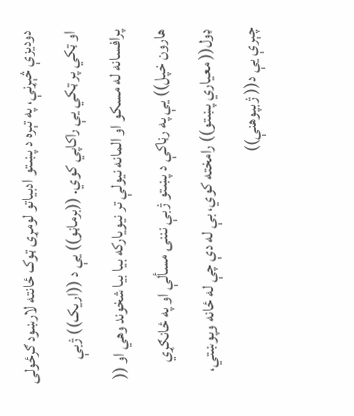دوديزې څېړنې، په تېره د پښتو ادبياتو لومړی ټوک ځانته لارښود ګرځولی او ټکي پر ټکي يې راکاپي کوي. ((برماڼو)) يې د ((اريک)) ژبې پرافسانه له مسکو او المانه نيولې تر نيويارکه بيا بيا شخوند وهي او (( هارون خپل)) يې په رڼاکې د پښتو ژبې نننۍ مسألې او په ځانګړي ډول(( معياري پښتو)) رامخته کوي، بې له دې چې له ځانه وپوښتي، چېرې يې د(( ژبپوهنې))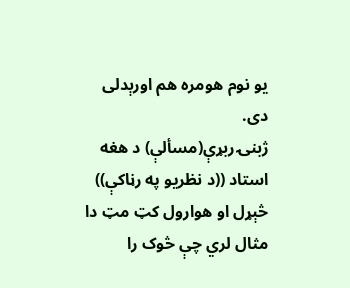يو نوم هومره هم اورېدلی دی.
ژبنۍ ربړې(مسألې) د هغه استاد ((د نظريو په رڼاکې)) څېړل او هوارول کټ مټ دا مثال لري چې څوک را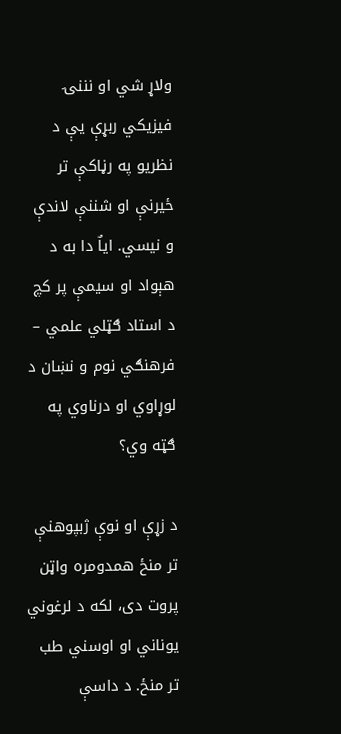ولاړ شي او نننۍ فيزيکي ربړې يې د نظريو په رڼاکې تر ځيرنې او شننې لاندې و نيسي. اياٌ دا به د هېواد او سيمې پر کچ د استاد ګټلي علمي – فرهنګي نوم و نښان د لوړاوي او درناوي په ګټه وي؟

د زړې او نوې ژبپوهنې تر منځ همدومره واټن پروت دی، لکه د لرغوني يوناني او اوسني طب تر منځ. د داسې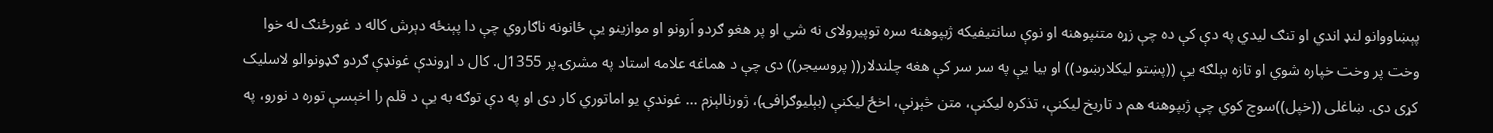پېښاووانو لنډ اندي او تنګ ليدي په دې کې ده چې زړه متنپوهنه او نوې سانتيفيکه ژبپوهنه سره توپيرولای نه شي او پر هغو ګردو اَرونو او موازينو يې ځانونه ناګاروي چې دا پېنځه دېرش کاله د غورځنګ له خوا وخت پر وخت خپاره شوي او تازه بېلګه يې ((پښتو ليکلارښود)) او بيا يې په سر سر کې هغه چلندلار(( پروسيجر)) دی چې د هماغه علامه استاد په مشرۍ پر 1355ل. کال د اړوندې غونډې ګردو ګډونوالو لاسليک کړی دی. ښاغلی ((خپل))سوچ کوي چې ژبپوهنه هم د تاريخ ليکنې، تذکره ليکنې، متن څېړنې، اخځ ليکنې (بېليوګرافۍ)، ژورنالېزم ... غوندې يو اماتوري کار دی او په دې توګه به يې د قلم را اخېسې توره د نورو، په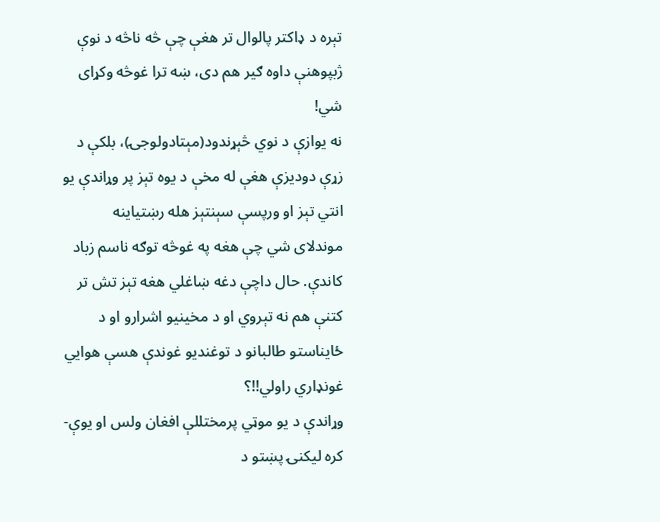تېره د ډاکتر پالوال تر هغې چې څه ناڅه د نوې ژبپوهنې داوه ګير هم دی، ښه ترا غوڅه وکړای شي!
نه يوازې د نوي څېړندود(مېتادولوجۍ)، بلکې د زړې دوديزې هغې له مخې د يوه تېز پر وړاندې يو انتي تېز او ورپسې سېنتېز هله رښتياينه موندلای شي چې هغه په غوڅه توګه ناسم زباد کاندې. حال داچې دغه ښاغلي هغه تېز تش تر کتنې هم نه تېروي او د مخينيو اشرارو او د ځايناستو طالبانو د توغنديو غوندې هسې هوايي غونډاري راولي!!؟
وړاندې د يو موټي پرمختللې افغان ولس او يوې- کره ليکنۍ پښتو د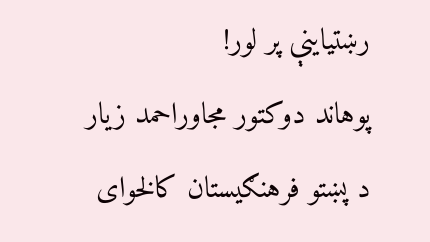رښتياينې پر لور!
پوهاند دوکتور مجاوراحمد زيار
د پښتو فرهنګيستان کالخوای